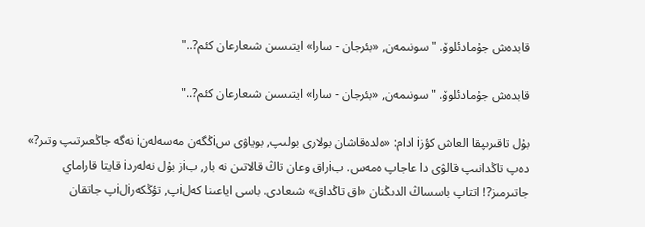قابدەش جۇمادئلوۆ. "سونىمەن, «بئرجان - سارا» ايتىسىن شىعارعان كئم?.."

قابدەش جۇمادئلوۆ. "سونىمەن, «بئرجان - سارا» ايتىسىن شىعارعان كئم?.."

بۇل تاقىرىپقا العاش كؤزi ادام: «ەلدەقاشان بولارى بولىپ, بوياۋى سiڭگەن مەسەلەنi نەگە جاڭعىرتىپ وتىر?» دەپ تاڭدانىپ قالۋى دا عاجاپ ەمەس. بiراق وعان تاڭ قالاتىن نە بار, بiز بۇل نەلەردi قايتا قاراماي جاتىرمىز?! اتتاپ باسساڭ الدىڭنان «اق تاڭداق» شىعادى. باسى اياعىنا كەلiپ, تؤڭكەرiلiپ جاتقان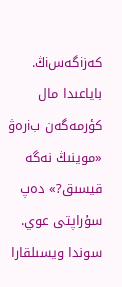كەزiگەسiڭ. باياعىدا مال كؤرمەگەن بiرەۋ «موينىڭ نەگە قيسىق?» دەپ سۇراپتى عوي. سوندا ويسىلقارا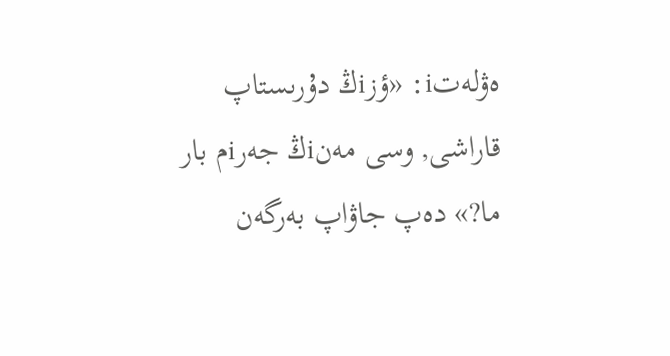ەۋلەتi: «ؤزiڭ دۇرىستاپ قاراشى, وسى مەنiڭ جەرiم بار ما?» دەپ جاۋاپ بەرگەن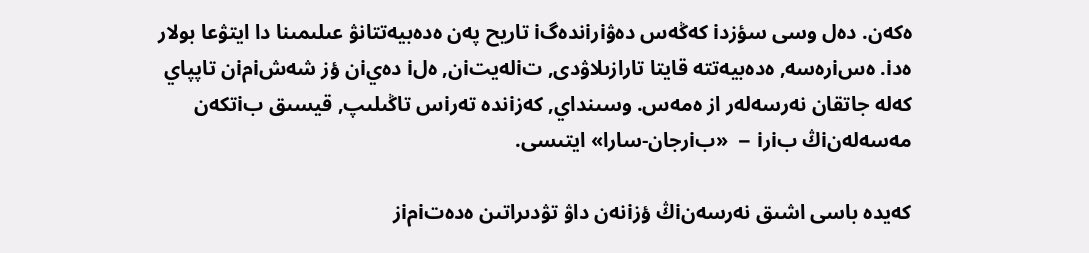ەكەن. دەل وسى سؤزدi كەڭەس دەۋiرiندەگi تاريح پەن ەدەبيەتتانۋ عىلىمىنا دا ايتۋعا بولار ەدi. ەسiرەسە, ەدەبيەتتە قايتا تارازىلاۋدى, تiلەيتiن, ەلi دەيiن ؤز شەشiمiن تاپپاي كەلە جاتقان نەرسەلەر از ەمەس. وسىنداي, كەزiندە تەرiس تاڭىلىپ, قيسىق بiتكەن مەسەلەنiڭ بiرi –  «بiرجان-سارا» ايتىسى.

كەيدە باسى اشىق نەرسەنiڭ ؤزiنەن داۋ تۋدىراتىن ەدەتiمiز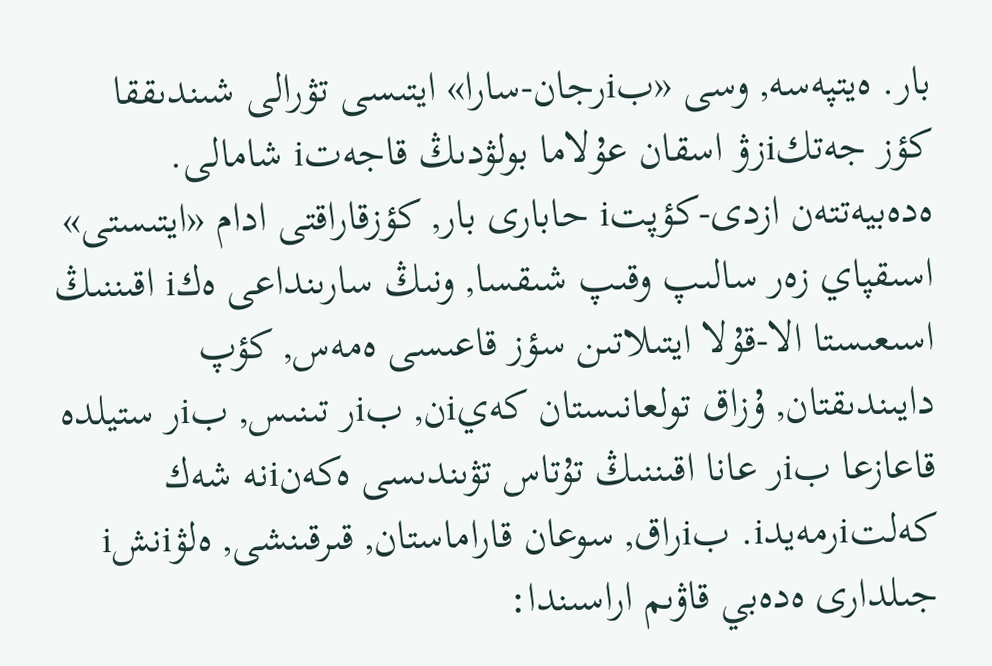بار. ەيتپەسە, وسى «بiرجان-سارا» ايتىسى تۋرالى شىندىققا كؤز جەتكiزۋ اسقان عۇلاما بولۋدىڭ قاجەتi شامالى. ەدەبيەتتەن ازدى-كؤپتi حابارى بار, كؤزقاراقتى ادام «ايتىستى» اسىقپاي زەر سالىپ وقىپ شىقسا, ونىڭ سارىنداعى ەكi اقىننىڭ اسىعىستا الا-قۇلا ايتىلاتىن سؤز قاعىسى ەمەس, كؤپ دايىندىقتان, ۇزاق تولعانىستان كەيiن, بiر تىنىس, بiر ستيلدە قاعازعا بiر عانا اقىننىڭ تۇتاس تۋىندىسى ەكەنiنە شەك كەلتiرمەيدi. بiراق, سوعان قاراماستان, قىرقىنشى, ەلۋiنشi جىلدارى ەدەبي قاۋىم اراسىندا: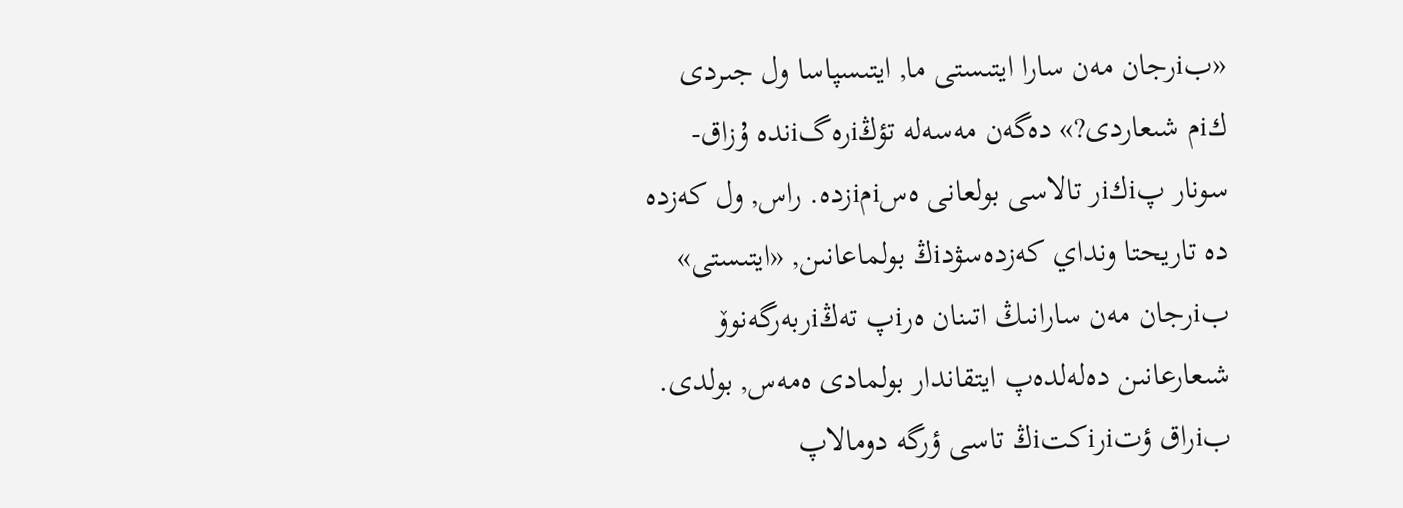«بiرجان مەن سارا ايتىستى ما, ايتىسپاسا ول جىردى كiم شىعاردى?» دەگەن مەسەلە تؤڭiرەگiندە ۇزاق-سونار پiكiر تالاسى بولعانى ەسiمiزدە. راس, ول كەزدە دە تاريحتا ونداي كەزدەسۋدiڭ بولماعانىن, «ايتىستى» بiرجان مەن سارانىڭ اتىنان ەرiپ تەڭiربەرگەنوۆ شىعارعانىن دەلەلدەپ ايتقاندار بولمادى ەمەس, بولدى. بiراق ؤتiرiكتiڭ تاسى ؤرگە دومالاپ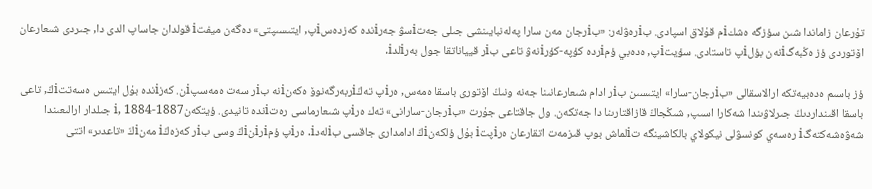تۇرعان زاماندا شىن سؤزگە ەشكiم قۇلاق اسپادى. بiرەۋلەر: «بiرجان مەن سارا پەلەنبايىنشى جىلى جەتiسۋ جەرiندە كەزدەسiپ, ايتىسىپتى» دەگەن ميفتi قولدان جاساپ الدى دا, جىردى شىعارعان اۆتوردى ؤز ەڭبەگiنەن بؤلiپ تاستادى. سؤيتiپ, ەدەبي ؤمiردە كؤپە-كؤرiنەۋ تاعى بiر قيياناتقا جول بەرiلدi.

ؤز باسىم ەدەبيەتكە ارالاسقالى «بiرجان-سارا» ايتىسىن بiر ادام شىعارعانىنا جەنە ونىڭ اۆتورى باسقا ەمەس, ەرiپ تەڭiربەرگەنوۆ ەكەنiنە بiر سەت ەمەسپiن. كەزiندە بۇل ايتىس ەسەتتiڭ, تاعى باسقا اقىنداردىڭ جىرلاۋىندا شەكارا اسىپ, شىڭجاڭ قازاقتارىنا دا جەتكەن. ول جاقتاعى جۇرت «بiرجان-سارانى» تەك ەرiپ شىعارماسى رەتiندە تانيدى. ؤيتكەنi, 1884-1887 جىلدار ارالىعىندا شەۋەشەكتەگi رەسەي كونسۋلى نيكولاي بالكاشينگە تiلماش بوپ قىزمەت اتقارعان ەرiپتi بۇل ؤلكەنiڭ ادامدارى جاقسى بiلەدi. ەرiپ ؤمiرiنiڭ وسى بiر كەزەڭi مەنiڭ «تاعدىر» اتتى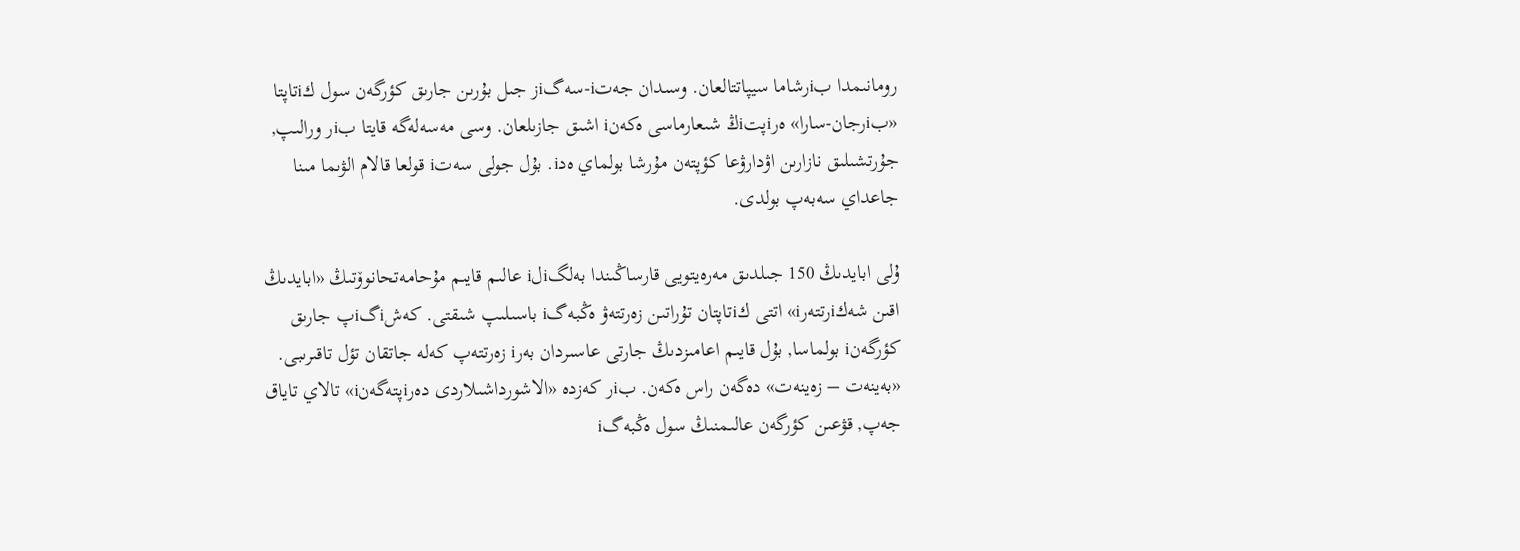رومانىمدا بiرشاما سيپاتتالعان. وسىدان جەتi-سەگiز جىل بۇرىن جارىق كؤرگەن سول كiتاپتا «بiرجان-سارا» ەرiپتiڭ شىعارماسى ەكەنi اشىق جازىلعان. وسى مەسەلەگە قايتا بiر ورالىپ, جۇرتشىلىق نازارىن اۋدارۋعا كؤپتەن مۇرشا بولماي ەدi. بۇل جولى سەتi قولعا قالام الۋىما مىنا جاعداي سەبەپ بولدى.

ۇلى ابايدىڭ 150 جىلدىق مەرەيتويى قارساڭىندا بەلگiلi عالىم قايىم مۇحامەتحانوۆتىڭ «ابايدىڭ اقىن شەكiرتتەرi» اتتى كiتاپتان تۇراتىن زەرتتەۋ ەڭبەگi باسىلىپ شىقتى. كەشiگiپ جارىق كؤرگەنi بولماسا, بۇل قايىم اعامىزدىڭ جارتى عاسىردان بەرi زەرتتەپ كەلە جاتقان تؤل تاقىرىبى. «بەينەت – زەينەت» دەگەن راس ەكەن. بiر كەزدە «الاشورداشىلاردى دەرiپتەگەنi» تالاي تاياق جەپ, قۋعىن كؤرگەن عالىمنىڭ سول ەڭبەگi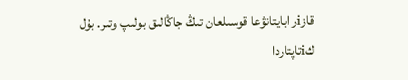قازiر ابايتانۋعا قوسىلعان تىڭ جاڭالىق بولىپ وتىر. بۇل كiتاپتاردا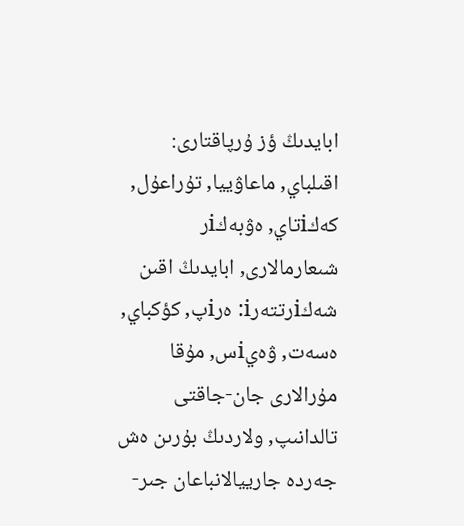ابايدىڭ ؤز ۇرپاقتارى: اقىلباي, ماعاۋييا, تۇراعۇل, كەكiتاي, ەۋبەكiر شىعارمالارى, ابايدىڭ اقىن شەكiرتتەرi: ەرiپ, كؤكباي, ەسەت, ۋەيiس, مۇقا مۇرالارى جان-جاقتى تالدانىپ, ولاردىڭ بۇرىن ەش جەردە جارييالانباعان جىر-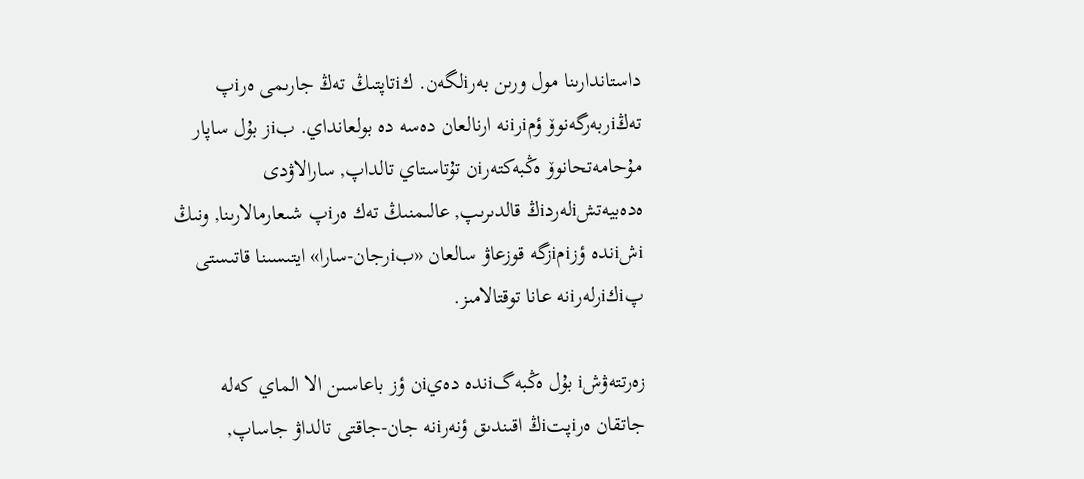داستاندارىنا مول ورىن بەرiلگەن. كiتاپتىڭ تەڭ جارىمى ەرiپ تەڭiربەرگەنوۆ ؤمiرiنە ارنالعان دەسە دە بولعانداي. بiز بۇل ساپار مۇحامەتحانوۆ ەڭبەكتەرiن تۇتاستاي تالداپ, سارالاۋدى ەدەبيەتشiلەردiڭ قالدىرىپ, عالىمنىڭ تەك ەرiپ شىعارمالارىنا, ونىڭ iشiندە ؤزiمiزگە قوزعاۋ سالعان «بiرجان-سارا» ايتىسىنا قاتىستى پiكiرلەرiنە عانا توقتالامىز.

زەرتتەۋشi بۇل ەڭبەگiندە دەيiن ؤز باعاسىن الا الماي كەلە جاتقان ەرiپتiڭ اقىندىق ؤنەرiنە جان-جاقتى تالداۋ جاساپ,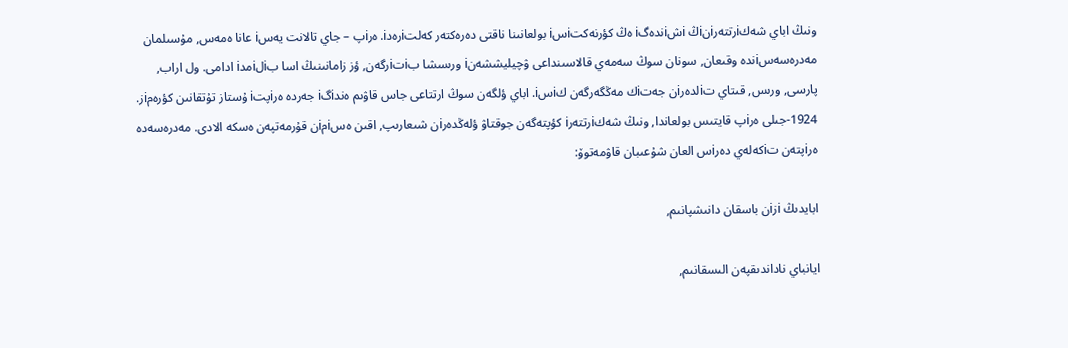ونىڭ اباي شەكiرتتەرiنiڭ iشiندەگi ەڭ كؤرنەكتiسi بولعانىنا ناقتى دەرەكتەر كەلتiرەدi. ەرiپ – جاي تالانت يەسi عانا ەمەس, مۇسىلمان مەدرەسەسiندە وقىعان, سونان سوڭ سەمەي قالاسىنداعى ۋچيليششەنi ورىسشا بiتiرگەن, ؤز زامانىنىڭ اسا بiلiمدi ادامى. ول اراب, پارسى, ورىس, قىتاي تiلدەرiن جەتiك مەڭگەرگەن كiسi. اباي ؤلگەن سوڭ ارتتاعى جاس قاۋىم ەندiگi جەردە ەرiپتi ۇستاز تۇتقانىن كؤرەمiز. 1924-جىلى ەرiپ قايتىس بولعاندا, ونىڭ شەكiرتتەرi كؤپتەگەن جوقتاۋ ؤلەڭدەرiن شىعارىپ, اقىن ەسiمiن قۇرمەتپەن ەسكە الادى. مەدرەسەدە ەرiپتەن تiكەلەي دەرiس العان شۇعىبان قاۋمەتوۆ:

ابايدىڭ iزiن باسقان دانىشپانىم,

ايانباي ناداندىقپەن الىسقانىم,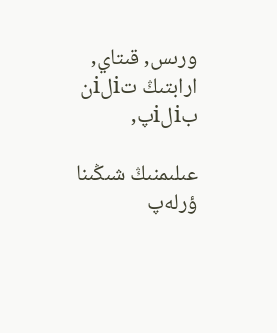ورىس, قىتاي, ارابتىڭ تiلiن بiلiپ,

عىلىمنىڭ شىڭىنا ؤرلەپ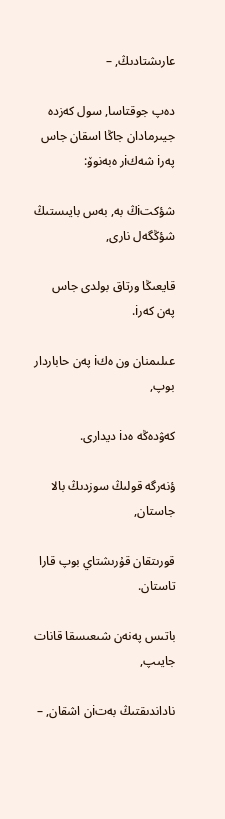عارىشتادىڭ, –

دەپ جوقتاسا, سول كەزدە جيىرمادان جاڭا اسقان جاس پەرi شەكiر ەبەنوۆ:

شؤكتiڭ بە, بەس بايىستىڭ شؤڭگەل نارى,

قايعىڭا ورتاق بولدى جاس پەن كەرi.

عىلىمنان ون ەكi پەن حاباردار بوپ,

كەۋدەڭە ەدi ديدارى.

ؤنەرگە قولىڭ سوزدىڭ بالا جاستان,

قورىتقان قۇرىشتاي بوپ قارا تاستان.

باتىس پەنەن شىعىسقا قانات جايىپ,

ناداندىقتىڭ بەتiن اشقان, –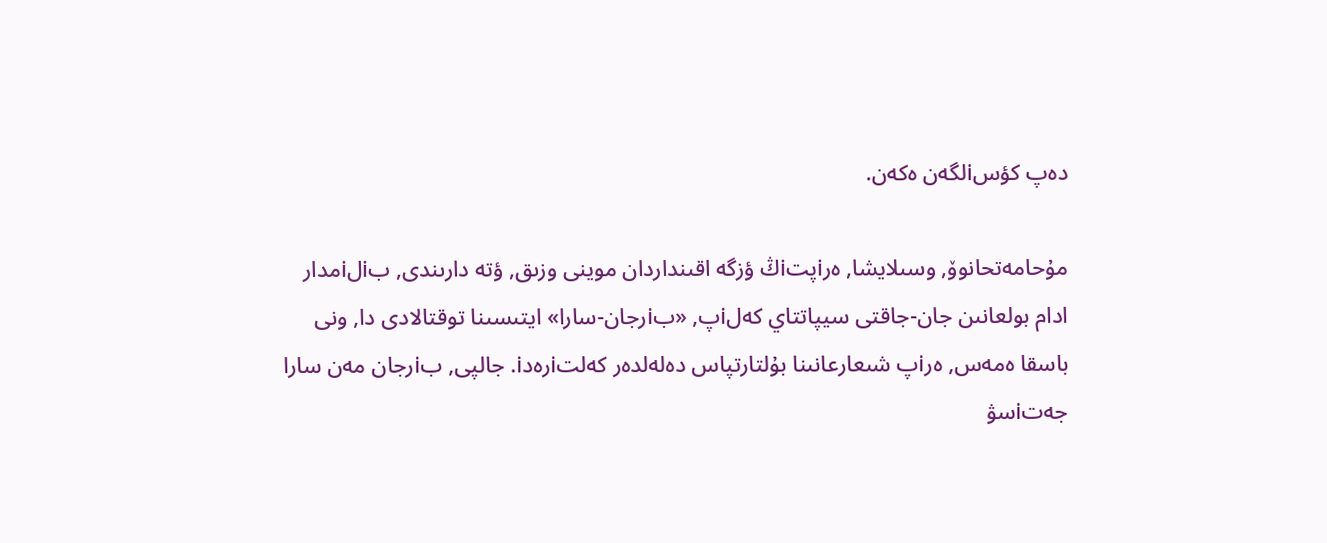دەپ كؤسiلگەن ەكەن.

مۇحامەتحانوۆ, وسىلايشا, ەرiپتiڭ ؤزگە اقىنداردان موينى وزىق, ؤتە دارىندى, بiلiمدار ادام بولعانىن جان-جاقتى سيپاتتاي كەلiپ, «بiرجان-سارا» ايتىسىنا توقتالادى دا, ونى باسقا ەمەس, ەرiپ شىعارعانىنا بۇلتارتپاس دەلەلدەر كەلتiرەدi. جالپى, بiرجان مەن سارا جەتiسۋ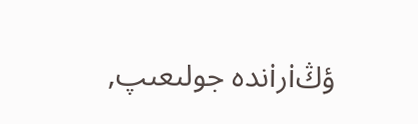ؤڭiرiندە جولىعىپ,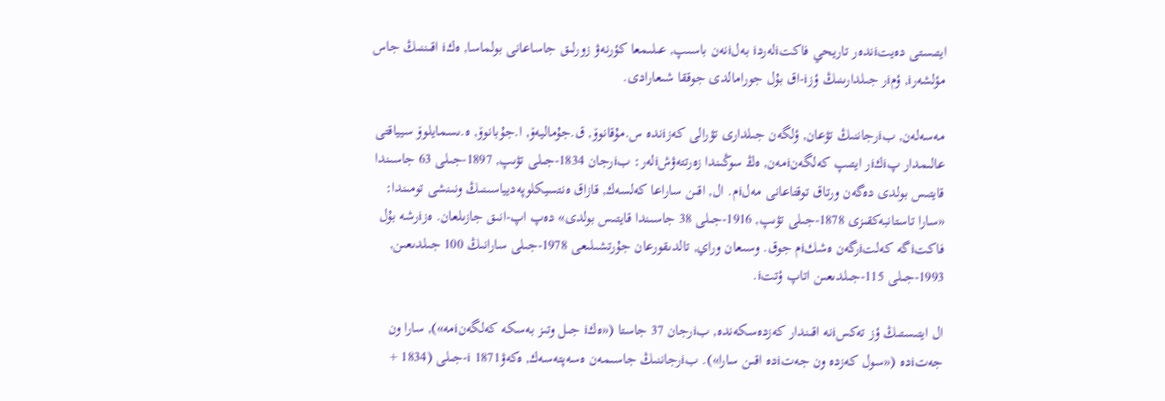ايتىستى دەيتiندەر تاريحي فاكتiلەردi بەلiنەن باسىپ, عىلىمعا كؤرنەۋ زورلىق جاساعانى بولماسا, ەكi اقىننىڭ جاس مؤلشەرi, ؤمiر جىلدارىنىڭ ؤزi-اق بۇل جورامالدى جوققا شىعارادى.

مەسەلەن, بiرجاننىڭ تۋعان, ؤلگەن جىلدارى تۋرالى كەزiندە س.مۇقانوۆ, ق.جۇماليەۆ, ا.جۇبانوۆ, ە.ىسمايلوۆ سيياقتى عالىمدار پiكiر ايتىپ كەلگەنiمەن, ەڭ سوڭىندا زەرتتەۋشiلەر: بiرجان 1834-جىلى تۋىپ, 1897-جىلى 63 جاسىندا قايتىس بولدى دەگەن ورتاق توقتاعانى مەلiم. ال, اقىن ساراعا كەلسەك, قازاق ەنتسيكلوپەديياسىنىڭ ونىنشى تومىندا: «سارا تاستانبەكقىزى 1878-جىلى تۋىپ, 1916-جىلى 38 جاسىندا قايتىس بولدى» دەپ اپ-انىق جازىلعان. ەزiرشە بۇل فاكتiگە كەلتiرگەن ەشكiم جوق. وسىعان وراي, تالدىقورعان جۇرتشىلىعى 1978-جىلى سارانىڭ 100 جىلدىعىن, 1993-جىلى 115-جىلدىعىن اتاپ ؤتتi.

ال ايتىستىڭ ؤز تەكسiنە اقىندار كەزدەسكەندە, بiرجان 37 جاستا («ەكi جىل وتىز بەسكە كەلگەنiمە»), سارا ون جەتiدە («سول كەزدە ون جەتiدە اقىن سارا»). بiرجاننىڭ جاسىمەن ەسەپتەسەك, ەكەۋi 1871-جىلى (1834 +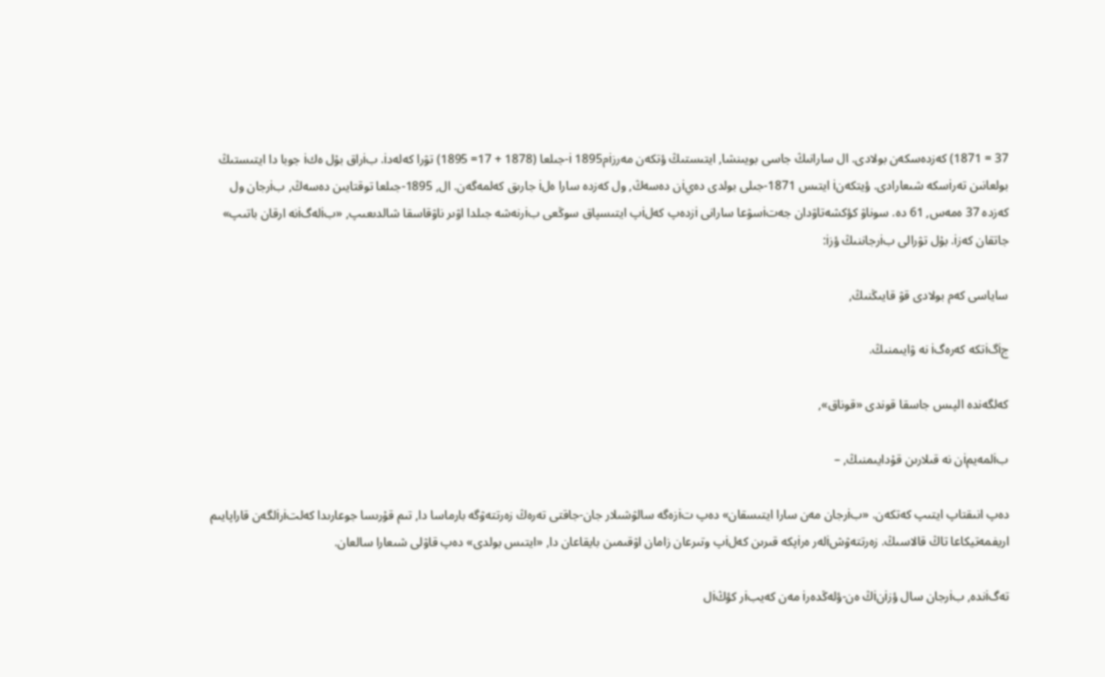37 = 1871) كەزدەسكەن بولادى. ال سارانىڭ جاسى بويىنشا, ايتىستىڭ ؤتكەن مەرزiمi 1895-جىلعا (1878 + 17= 1895) تۋرا كەلەدi. بiراق بۇل ەكi جوبا دا ايتىستىڭ بولعانىن تەرiسكە شىعارادى. ؤيتكەنi ايتىس 1871-جىلى بولدى دەيiن دەسەڭ, ول كەزدە سارا ەلi جارىق كەلمەگەن. ال, 1895-جىلعا توقتايىن دەسەڭ, بiرجان ول كەزدە 37 ەمەس, 61 دە. سوناۋ كؤكشەتاۋدان جەتiسۋعا سارانى iزدەپ كەلiپ ايتىسپاق سوڭعى بiرنەشە جىلدا اۋىر ناۋقاسقا شالدىعىپ, «بiلەگiنە ارقان باتىپ» جاتقان كەزi. بۇل تۋرالى بiرجاننىڭ ؤزi:

ساياسى كەم بولادى قۋ قايىڭنىڭ,

جiگiتكە كەرەگi نە ۋايىمنىڭ.

كەلگەندە الپىس جاسقا قوندى «قوناق»,

بiلمەيمiن نە قىلارىن قۇدايىمنىڭ, –

دەپ انىقتاپ ايتىپ كەتكەن. «بiرجان مەن سارا ايتىسقان» دەپ تiزەگە سالۋشىلار جان-جاقتى تەرەڭ زەرتتەۋگە بارماسا دا, تىم قۇرىسا جوعارىدا كەلتiرiلگەن قاراپايىم اريفمەتيكاعا تاڭ قالاسىڭ. زەرتتەۋشiلەر ەرiپكە قىرىن كەلiپ وتىرعان زامان اۋقىمىن بايقاعان دا, «ايتىس بولدى» دەپ قاۋلى شىعارا سالعان.

تەگiندە, بiرجان سال ؤزiنiڭ ەن-ؤلەڭدەرi مەن كەيبiر كؤڭiل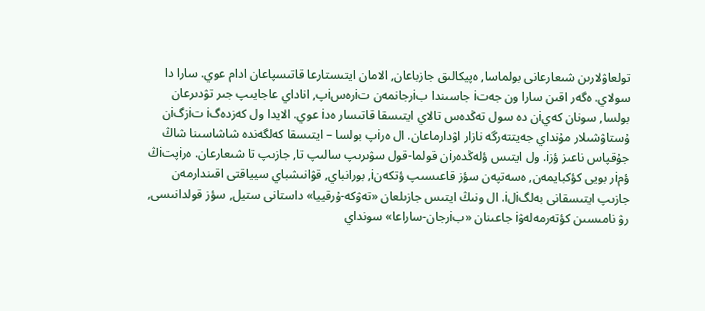تولعاۋلارىن شىعارعانى بولماسا, ەپيكالىق جازباعان, الامان ايتىستارعا قاتىسپاعان ادام عوي. سارا دا سولاي. ەگەر اقىن سارا ون جەتi جاسىندا بiرجانمەن تiرەسiپ, اناداي عاجايىپ جىر تۋدىرعان بولسا, سونان كەيiن دە سول تەڭدەس تالاي ايتىسقا قاتىسار ەدi عوي. الايدا ول كەزدەگi تiزگiن ۇستاۋشىلار مۇنداي جەيتتەرگە نازار اۋدارماعان. ال ەرiپ بولسا – ايتىسقا كەلگەندە شاشاسىنا شاڭ جۇقپاس ناعىز ؤزi. ول ايتىس ؤلەڭدەرiن قولما-قول سۋىرىپ سالىپ تا, جازىپ تا شىعارعان. ەرiپتiڭ ؤمiر بويى كؤكبايمەن, ەسەتپەن سؤز قاعىسىپ ؤتكەنi, بورانباي, قۋانىشباي سيياقتى اقىندارمەن جازىپ ايتىسقانى بەلگiلi. ال ونىڭ ايتىس جازىلعان «تەۋكە-ۇرقييا» داستانى ستيل, سؤز قولدانىسى, رۋ نامىسىن كؤتەرمەلەۋi جاعىنان «بiرجان-ساراعا» سونداي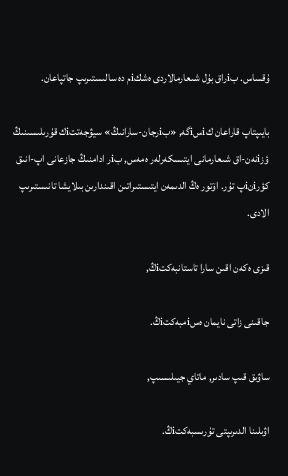ۇقساس. بiراق بۇل شىعارمالاردى ەشكiم دە سالىستىرىپ جاتپاعان.

بايىپتاپ قاراعان كiسiگە, «بiرجان-سارانىڭ» سيۋجەتتiك قۇرىلىسىنىڭ ؤزiنەن-اق شىعارمانى ايتىسكەرلەر ەمەس, بiر ادامنىڭ جازعانى اپ-انىق كؤرiنiپ تۇر. اۆتور ەڭ الدىمەن ايتىستىراتىن اقىندارىن بىلايشا تانىستىرىپ الادى.

قىزى ەكەن اقىن سارا تاستانبەكتiڭ,

جاقىنى زاتى نايمان ەسiمبەكتiڭ.

ساۋىق قىپ سادىر, ماتاي جيىلىسىپ,

اۋىلىنا الدىرىپتى تۇرىسبەكتiڭ.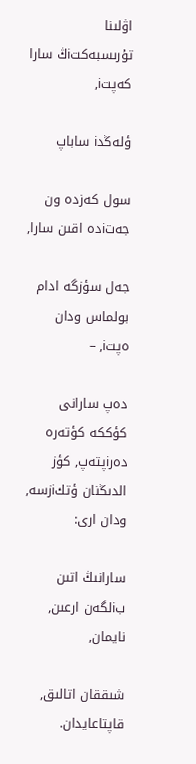اۋلىنا تۇرىسبەكتiڭ سارا كەپتi,

ؤلەڭدi ساباپ

سول كەزدە ون جەتiدە اقىن سارا,

جەل سؤزگە ادام بولماس ودان ەپتi, –

دەپ سارانى كؤككە كؤتەرە دەرiپتەپ, كؤز الدىڭنان ؤتكiزسە, ودان ارى:

سارانىڭ اتىن بiلگەن ارعىن, نايمان,

شىققان اتالىق, قاپتاعايدان.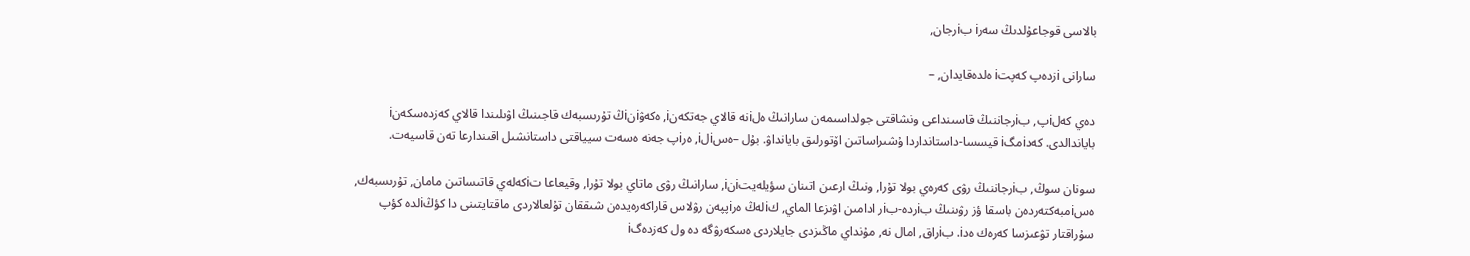بالاسى قوجاعۇلدىڭ سەرi بiرجان,

سارانى iزدەپ كەپتi ەلدەقايدان, –

دەي كەلiپ, بiرجاننىڭ قاسىنداعى ونشاقتى جولداسىمەن سارانىڭ ەلiنە قالاي جەتكەنi, ەكەۋiنiڭ تۇرىسبەك قاجىنىڭ اۋىلىندا قالاي كەزدەسكەنi باياندالدى. كەدiمگi قيسسا-داستانداردا ۇشىراساتىن اۆتورلىق بايانداۋ. بۇل –ەسiلi, ەرiپ جەنە ەسەت سيياقتى داستانشىل اقىندارعا تەن قاسيەت.

سونان سوڭ, بiرجاننىڭ رۋى كەرەي بولا تۇرا, ونىڭ ارعىن اتىنان سؤيلەيتiنi, سارانىڭ رۋى ماتاي بولا تۇرا, وقيعاعا تiكەلەي قاتىساتىن مامان, تۇرىسبەك, ەسiمبەكتەردەن باسقا ؤز رۋىنىڭ بiردە-بiر ادامىن اۋىزعا الماي, كiلەڭ ەرiپپەن رۋلاس قاراكەرەيدەن شىققان تۇلعالاردى ماقتايتىنى دا كؤڭiلدە كؤپ سۇراقتار تۋعىزسا كەرەك ەدi. بiراق, امال نە, مۇنداي ماڭىزدى جايلاردى ەسكەرۋگە دە ول كەزدەگi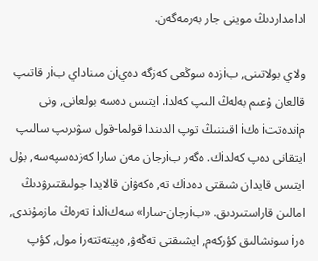ادامداردىڭ موينى جار بەرمەگەن.

ولاي بولاتىنى, بiزدە سوڭعى كەزگە دەيiن مىناداي بiر قاتىپ قالعان ۇعىم بەلەڭ الىپ كەلدi. ايتىس دەسە بولعانى, ونى مiندەتتi ەكi اقىننىڭ توپ الدىندا قولما-قول سۋىرىپ سالىپ ايتقانى دەپ كەلدiك. ەگەر بiرجان مەن سارا كەزدەسپەسە, بۇل ايتىس قايدان شىقتى دەدiك تە, ەكەۋiن قالايدا جولىقتىرۋدىڭ امالىن قاراستىردىق. «بiرجان-سارا» سەكiلدi تەرەڭ مازمۇندى, ەرi سونشالىق كؤركەم, ايشىقتى تەڭەۋ, ەپيتەتتەرi مول, كؤپ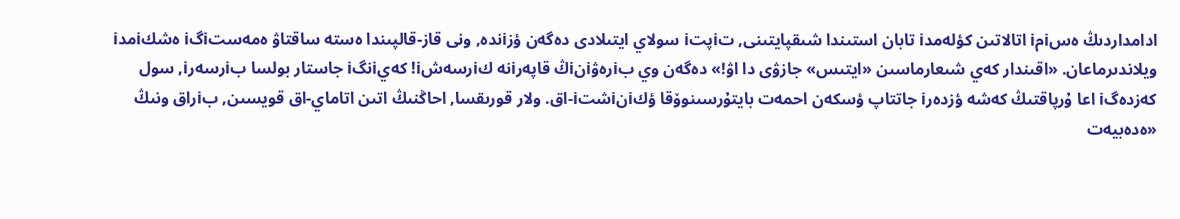ادامداردىڭ ەسiمi اتالاتىن كؤلەمدi تابان استىندا شىقپايتىنى, تiپتi سولاي ايتىلادى دەگەن ؤزiندە, ونى قاز-قالپىندا ەستە ساقتاۋ ەمەستiگi ەشكiمدi ويلاندىرماعان. «اقىندار كەي شىعارماسىن «ايتىس» جازۋى دا اۋ!» دەگەن وي بiرەۋiنiڭ قاپەرiنە كiرسەشi! كەيiنگi جاستار بولسا بiرسەرi, سول كەزدەگi اعا ۇرپاقتىڭ كەشە ؤزدەرi جاتتاپ ؤسكەن احمەت بايتۇرسىنوۆقا ؤكiنiشتi-اق. ولار قورىقسا, احاڭنىڭ اتىن اتاماي-اق قويسىن, بiراق ونىڭ «ەدەبيەت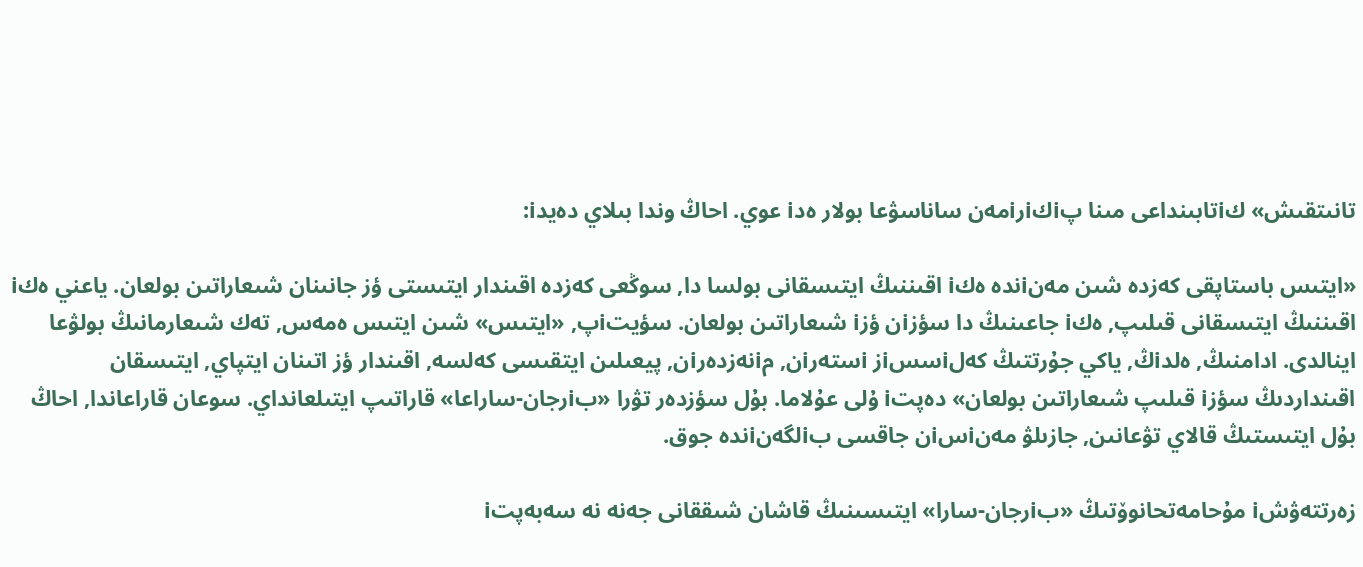تانىتقىش» كiتابىنداعى مىنا پiكiرiمەن ساناسۋعا بولار ەدi عوي. احاڭ وندا بىلاي دەيدi:

«ايتىس باستاپقى كەزدە شىن مەنiندە ەكi اقىننىڭ ايتىسقانى بولسا دا, سوڭعى كەزدە اقىندار ايتىستى ؤز جانىنان شىعاراتىن بولعان. ياعني ەكi اقىننىڭ ايتىسقانى قىلىپ, ەكi جاعىنىڭ دا سؤزiن ؤزi شىعاراتىن بولعان. سؤيتiپ, «ايتىس» شىن ايتىس ەمەس, تەك شىعارمانىڭ بولۋعا اينالدى. ادامنىڭ, ەلدiڭ, ياكي جۇرتتىڭ كەلiسسiز iستەرiن, مiنەزدەرiن, پيعىلىن ايتقىسى كەلسە, اقىندار ؤز اتىنان ايتپاي, ايتىسقان اقىنداردىڭ سؤزi قىلىپ شىعاراتىن بولعان» دەپتi ۇلى عۇلاما. بۇل سؤزدەر تۋرا «بiرجان-ساراعا» قاراتىپ ايتىلعانداي. سوعان قاراعاندا, احاڭ بۇل ايتىستىڭ قالاي تۋعانىن, جازىلۋ مەنiسiن جاقسى بiلگەنiندە جوق.

زەرتتەۋشi مۇحامەتحانوۆتىڭ «بiرجان-سارا» ايتىسىنىڭ قاشان شىققانى جەنە نە سەبەپتi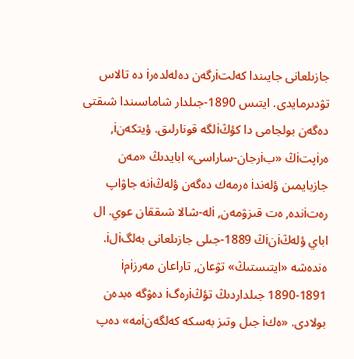جازىلعانى جايىندا كەلتiرگەن دەلەلدەرi دە تالاس تۋدىرمايدى. ايتىس 1890-جىلدار شاماسىندا شىقتى دەگەن بولجامى دا كؤڭiلگە قونارلىق. ؤيتكەنi, ەرiپتiڭ «بiرجان-ساراسى» ابايدىڭ «مەن جازبايمىن ؤلەندi ەرمەك دەگەن ؤلەڭiنە جاۋاپ رەتiندە, ەت قىزۋمەن, iلە-شالا شىققان عوي. ال اباي ؤلەڭiنiڭ 1889-جىلى جازىلعانى بەلگiلi. ەندەشە «ايتىستىڭ» تۋعان, تاراعان مەرزiمi 1890-1891 جىلداردىڭ تؤڭiرەگi دەۋگە ەبدەن بولادى. «ەكi جىل وتىز بەسكە كەلگەنiمە» دەپ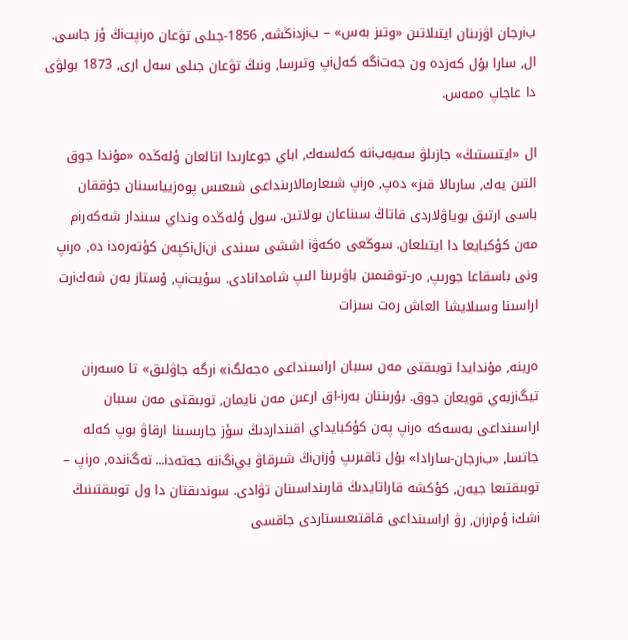بiرجان اۋزىنان ايتىلاتىن «وتىز بەس» – بiزدiڭشە, 1856-جىلى تۋعان ەرiپتiڭ ؤز جاسى. ال, سارا بۇل كەزدە ون جەتiگە كەلiپ وتىرسا, ونىڭ تۋعان جىلى سەل ارى, 1873 بولۋى دا عاجاپ ەمەس.

ال «ايتىستىڭ» جازىلۋ سەبەبiنە كەلسەك, اباي جوعارىدا اتالعان ؤلەڭدە «مۇندا جوق التىن يەك, سارىالا قىز» دەپ, ەرiپ شىعارمالارىنداعى شىعىس پوەزيياسىنان جۇققان باسى ارتىق بوياۋلاردى قاتاڭ سىناعان بولاتىن. سول ؤلەڭدە ونداي سىندار شەكەرiم مەن كؤكبايعا دا ايتىلعان. سوڭعى ەكەۋi اششى سىندى iنiلiكپەن كؤتەرەدi دە, ەرiپ ونى باسقاعا جورىپ, ەر-توقىمىن باۋىرىنا الىپ شامدانادى. سؤيتiپ, ۇستاز بەن شەكiرت اراسىنا وسىلايشا العاش رەت سىزات

ەرينە, مۇندايدا توبىقتى مەن سىبان اراسىنداعى ەجەلگi «iرگە جاۋلىق» تا ەسەرiن تيگiزبەي قويعان جوق. بۇرىننان بەرi-اق ارعىن مەن نايمان, توبىقتى مەن سىبان اراسىنداعى بەسەكە ەرiپ پەن كؤكبايداي اقىنداردىڭ سؤز جارىسىنا ارقاۋ بوپ كەلە جاتسا, «بiرجان-سارادا» بۇل تاقىرىپ ؤزiنiڭ شىرقاۋ بيiگiنە جەتەدi... تەگiندە, ەرiپ – توبىقتىعا جيەن, كؤكشە قاراتايدىڭ قارىنداسىنان تۋادى. سوندىقتان دا ول توبىقتىنىڭ iشكi ؤمiرiن, رۋ اراسىنداعى قاقتىعىستاردى جاقسى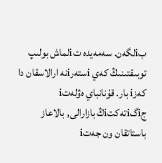بiلگەن. سەمەيدە تiلماش بولىپ توبىقتىنىڭ كەي iستەرiنە ارالاسقان دا كەزi بار. قۇنانباي ەۋلەتi جiگiتەكتiڭ بازارالى, بالاعاز باستاتقان ون جەتi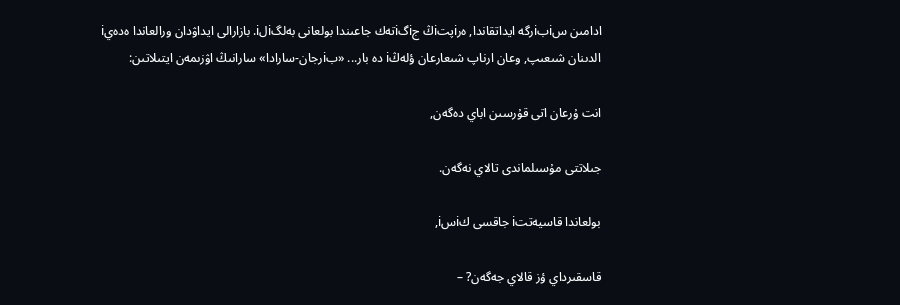ادامىن سiبiرگە ايداتقاندا, ەرiپتiڭ جiگiتەك جاعىندا بولعانى بەلگiلi. بازارالى ايداۋدان ورالعاندا ەدەيi الدىنان شىعىپ, وعان ارناپ شىعارعان ؤلەڭi دە بار... «بiرجان-سارادا» سارانىڭ اۋزىمەن ايتىلاتىن:

انت ۇرعان اتى قۇرسىن اباي دەگەن,

جىلاتتى مۇسىلماندى تالاي نەگەن.

بولعاندا قاسيەتتi جاقسى كiسi,

قاسقىرداي ؤز قالاي جەگەن? –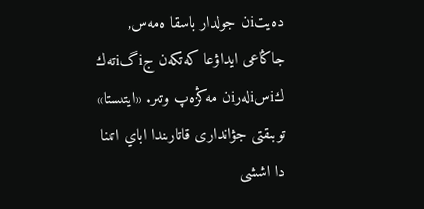دەيتiن جولدار باسقا ەمەس, جاڭاعى ايداۋعا كەتكەن جiگiتەك كiسiلەرiن مەڭزەپ وتىر. «ايتىستا» توبىقتى جۋاندارى قاتارىندا اباي اتىنا دا اششى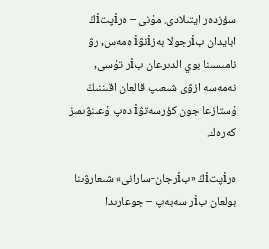سؤزدەر ايتىلادى. مۇنى – ەرiپتiڭ ابايدان بiرجولا بەزiنۋi ەمەس, رۋ نامىسىنا بوي الدىرعان بiر تۇسى, نەمەسە ازۋى شىعىپ قالعان اقىننىڭ ۇستازعا جون كؤرسەتۋi دەپ ۇعىنۋىمىز كەرەك.

ەرiپتiڭ «بiرجان-سارانى» شىعارۋىنا بولعان بiر سەبەپ – جوعارىدا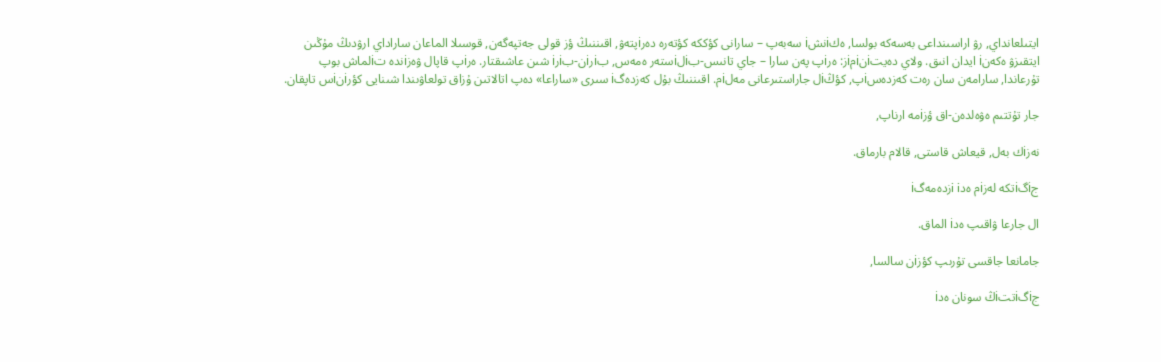ايتىلعانداي, رۋ اراسىنداعى بەسەكە بولسا, ەكiنشi سەبەپ – سارانى كؤككە كؤتەرە دەرiپتەۋ, اقىننىڭ ؤز قولى جەتپەگەن, قوسىلا الماعان ساراداي ارۋدىڭ مۇڭىن ايتقىزۋ ەكەنi ايدان انىق. ولاي دەيتiنiمiز: ەرiپ پەن سارا – جاي تانىس-بiلiستەر ەمەس, بiرiن-بiرi شىن عاشىقتار. ەرiپ قاپال ۋەزiندە تiلماش بوپ تۇرعاندا, سارامەن سان رەت كەزدەسiپ, كؤڭiل جاراستىرعانى مەلiم. اقىننىڭ بۇل كەزدەگi سىرى «ساراعا» دەپ اتالاتىن ۇزاق تولعاۋىندا شىنايى كؤرiنiس تاپقان.

جار تۇتتىم ەۋەلدەن-اق ؤزiمە ارناپ,

نەزiك بەل, قيعاش قاستى, قالام بارماق.

جiگiتكە لەزiم ەدi iزدەمەگi

ال جارعا ۋاقىپ ەدi الماق.

جامانعا جاقسى تۇرىپ كؤزiن سالسا,

جiگiتتiڭ سونان ەدi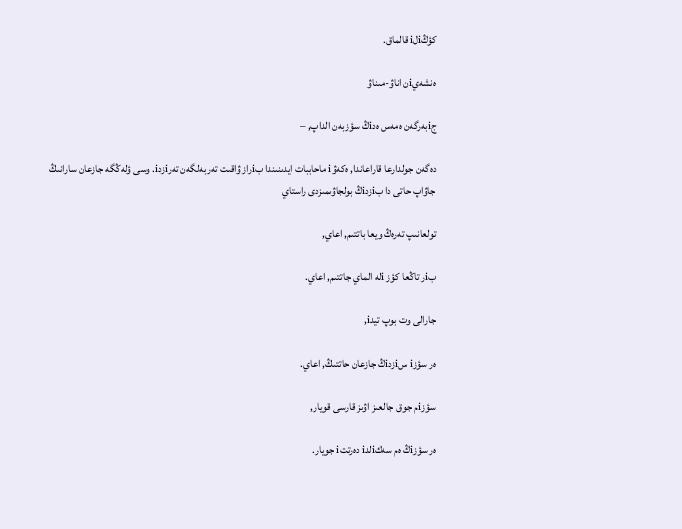كؤڭiلi قالماق.

ەنشەيiن اناۋ-مىناۋ

جiبەرگەن ەمەس ەدiڭ سؤزبەن الداپ, –

دەگەن جولدارعا قاراعاندا, ەكەۋi ماحاببات ايدىنىندا بiراز ۋاقىت تەربەلگەن تەرiزدi. وسى ؤلەڭگە جازعان سارانىڭ جاۋاپ حاتى دا بiزدiڭ بولجاۋىمىزدى راستاي

تولعانىپ تەرەڭ ويعا باتتىم, اعاي,

بiر تاڭعا كؤز iلە الماي جاتتىم, اعاي.

جارالى وت بوپ تيدi,

ەر سؤزi سiزدiڭ جازعان حاتتىڭ, اعاي.

سؤزiم جوق جالعىز اۋىز قارسى قويار,

ەر سؤزiڭ ەم سەكiلدi دەرتتi جويار.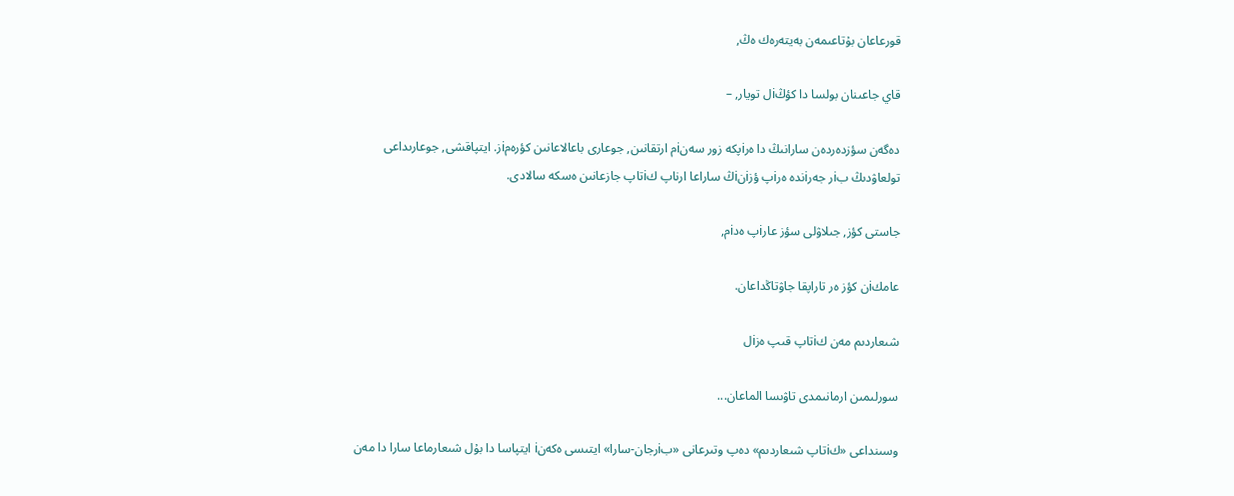قورعاعان بۇتاعىمەن بەيتەرەك ەڭ,

قاي جاعىنان بولسا دا كؤڭiل تويار, –

دەگەن سؤزدەردەن سارانىڭ دا ەرiپكە زور سەنiم ارتقانىن, جوعارى باعالاعانىن كؤرەمiز. ايتپاقشى, جوعارىداعى تولعاۋدىڭ بiر جەرiندە ەرiپ ؤزiنiڭ ساراعا ارناپ كiتاپ جازعانىن ەسكە سالادى.

جاستى كؤز, جىلاۋلى سؤز عارiپ ەدiم,

عامكiن كؤز ەر تاراپقا جاۋتاڭداعان.

شىعاردىم مەن كiتاپ قىپ ەزiل

سورلىمىن ارمانىمدى تاۋىسا الماعان...

وسىنداعى «كiتاپ شىعاردىم» دەپ وتىرعانى «بiرجان-سارا» ايتىسى ەكەنi ايتپاسا دا بۇل شىعارماعا سارا دا مەن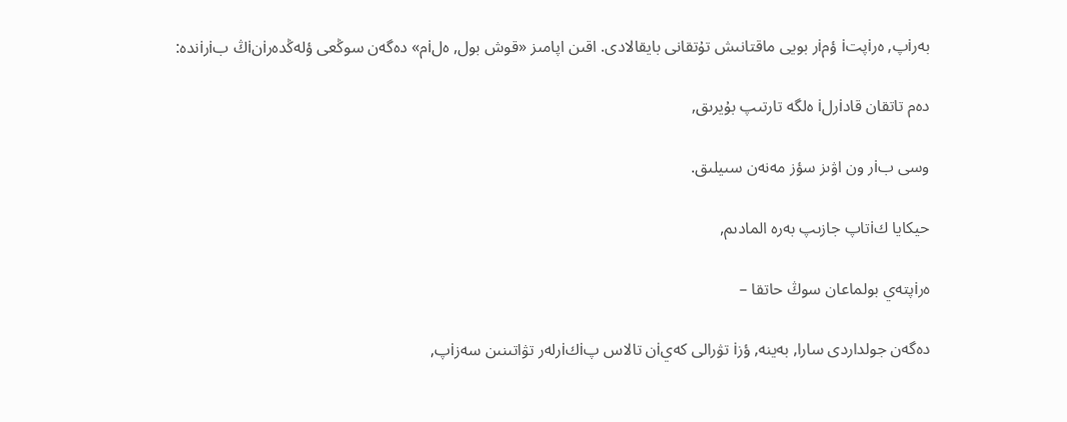بەرiپ, ەرiپتi ؤمiر بويى ماقتانىش تۇتقانى بايقالادى. اقىن اپامىز «قوش بول, ەلiم» دەگەن سوڭعى ؤلەڭدەرiنiڭ بiرiندە:

دەم تاتقان قادiرلi ەلگە تارتىپ بۇيرىق,

وسى بiر ون اۋىز سؤز مەنەن سىيلىق.

حيكايا كiتاپ جازىپ بەرە المادىم,

ەرiپتەي بولماعان سوڭ حاتقا –

دەگەن جولداردى سارا, بەينە, ؤزi تۋرالى كەيiن تالاس پiكiرلەر تۋاتىنىن سەزiپ,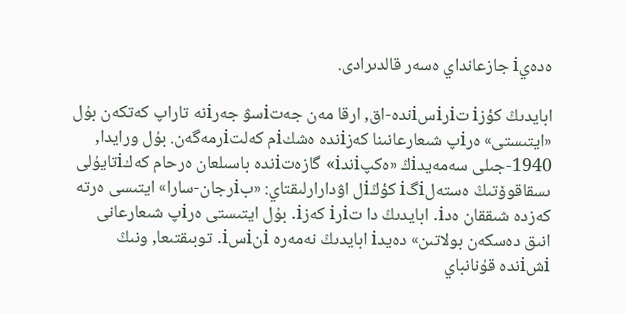ەدەيi جازعانداي ەسەر قالدىرادى.

ابايدىڭ كؤزi تiرiسiندە-اق, ارقا مەن جەتiسۋ جەرiنە تاراپ كەتكەن بۇل «ايتىستى» ەرiپ شىعارعانىنا كەزiندە ەشكiم كەلتiرمەگەن. بۇل ورايدا, 1940-جىلى سەمەيدiڭ «ەكپiندi» گازەتiندە باسىلعان ەرحام كەكiتايۇلى ىسقاقوۆتىڭ ەستەلiگi كؤڭiل اۋدارارلىقتاي: «بiرجان-سارا» ايتىسى ەرتە كەزدە شىققان ەدi. ابايدىڭ دا تiرi كەزi. بۇل ايتىستى ەرiپ شىعارعانى انىق دەسكەن بولاتىن» دەيدi ابايدىڭ نەمەرە iنiسi. توبىقتىعا, ونىڭ iشiندە قۇنانباي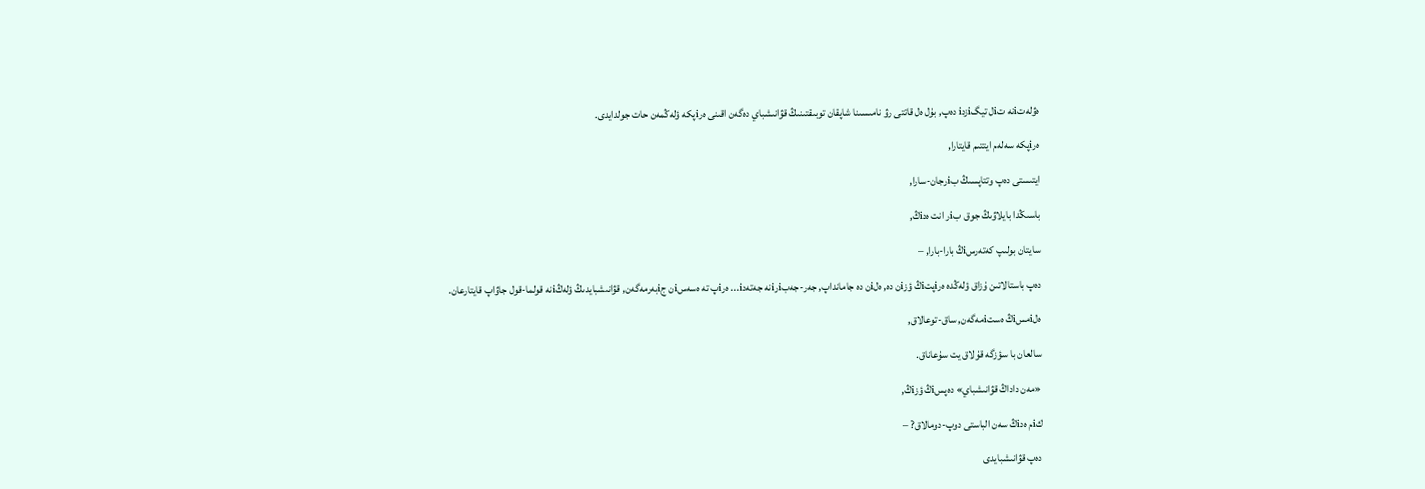ەۋلەتiنە تiل تيگiزدi دەپ, بۇل ەل قاتتى رۋ نامىسىنا شاپقان توبىقتىنىڭ قۋانىشباي دەگەن اقىنى ەرiپكە ؤلەڭمەن حات جولدايدى.

ەرiپكە سەلەم ايتتىم قايتارا,

ايتىستى دەپ وتتاپسىڭ بiرجان-سارا,

باسىڭدا بايلاۋىڭ جوق بiر انت ەدiڭ,

سايتان بولىپ كەتەرسiڭ بارا-بارا, –

دەپ باستالاتىن ۇزاق ؤلەڭدە ەرiپتiڭ ؤزiن دە, ەلiن دە جامانداپ, جەر-جەبiرiنە جەتەدi... ەرiپ تە ەسەسiن جiبەرمەگەن, قۋانىشبايدىڭ ؤلەڭiنە قولما-قول جاۋاپ قايتارعان.

ەلiمسiڭ ەستiمەگەن, ساق-توعالاق,

سالعان با سؤزگە قۇلاق يت سۇعاناق.

«مەن داداڭ قۋانىشباي» دەپسiڭ ؤزiڭ,

كiم ەدiڭ سەن الباستى دوپ-دومالاق? –

دەپ قۋانىشبايدى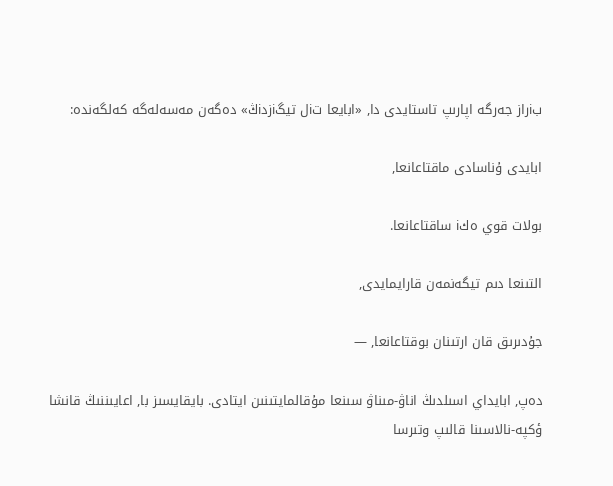بiراز جەرگە اپارىپ تاستايدى دا, «ابايعا تiل تيگiزدiڭ» دەگەن مەسەلەگە كەلگەندە:

ابايدى ۇناسادى ماقتاعانعا,

بولات قوي ەكi ساقتاعانعا.

التىنعا دىم تيگەنمەن قارايمايدى,

جۇدىرىق قان ارتىنان بوقتاعانعا, —

دەپ, ابايداي اسىلدىڭ اناۋ-مىناۋ سىنعا مۇقالمايتىنىن ايتادى. بايقايسىز با, اعايىننىڭ قانشا ؤكپە-نالاسىنا قالىپ وتىرسا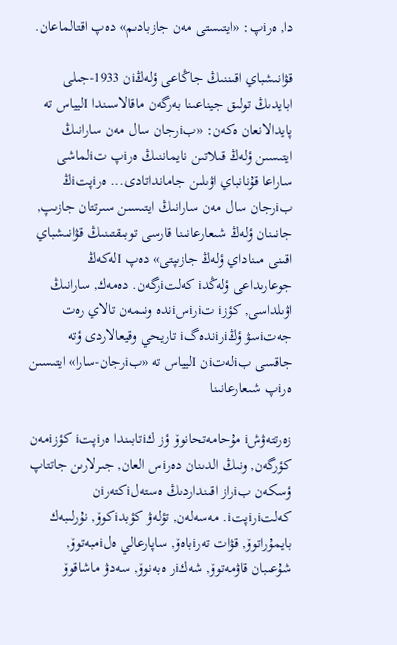دا, ەرiپ: «ايتىستى مەن جازبادىم» دەپ اقتالماعان.

قۋانىشباي اقىننىڭ جاڭاعى ؤلەڭiن 1933-جىلى ابايدىڭ تولىق جيناعىنا بەرگەن ماقالاسىندا Iليياس تە پايدالانعان ەكەن: «بiرجان سال مەن سارانىڭ ايتىسىن ؤلەڭ قىلاتىن نايماننىڭ ەرiپ تiلماشى ساراعا قۇنانباي اۋىلىن جامانداتادى... ەرiپتiڭ بiرجان سال مەن سارانىڭ ايتىسىن سىرتتان جازىپ, جانىنان ؤلەڭ شىعارعانىنا قارسى توبىقتىنىڭ قۋانىشباي اقىنى مىناداي ؤلەڭ جازىپتى» دەپ Iلەكەڭ جوعارىداعى ؤلەڭدi كەلتiرگەن. دەمەك, سارانىڭ اۋىلداسى, كؤزi تiرiسiندە ونىمەن تالاي رەت جەتiسۋ ؤڭiرiندەگi تاريحي وقيعالاردى ؤتە جاقسى بiلەتiن Iليياس تە «بiرجان-سارا» ايتىسىن ەرiپ شىعارعانىنا

زەرتتەۋشi مۇحامەتحانوۆ ؤز كiتابىندا ەرiپتi كؤزiمەن كؤرگەن, ونىڭ الدىنان دەرiس العان, جىرلارىن جاتتاپ ؤسكەن بiراز اقىنداردىڭ ەستەلiكتەرiن كەلتiرiپتi. مەسەلەن, تؤلەۋ كؤبدiكوۆ, نۇرلىبەك بايمۇراتوۆ, قۋات تەرiباەۆ, ساپارعالي ەلiمبەتوۆ, شۇعىبان قاۋمەتوۆ, شەكiر ەبەنوۆ, سەدۋ ماشاقوۆ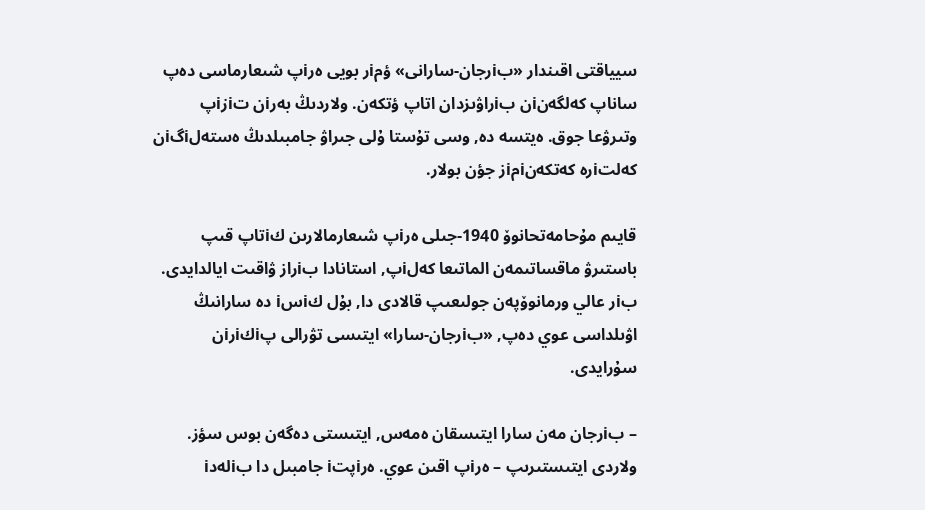سيياقتى اقىندار «بiرجان-سارانى» ؤمiر بويى ەرiپ شىعارماسى دەپ ساناپ كەلگەنiن بiراۋىزدان اتاپ ؤتكەن. ولاردىڭ بەرiن تiزiپ وتىرۋعا جوق. ەيتسە دە, وسى تۇستا ۇلى جىراۋ جامبىلدىڭ ەستەلiگiن كەلتiرە كەتكەنiمiز جؤن بولار.

قايىم مۇحامەتحانوۆ 1940-جىلى ەرiپ شىعارمالارىن كiتاپ قىپ باستىرۋ ماقساتىمەن الماتىعا كەلiپ, استانادا بiراز ۋاقىت ايالدايدى. بiر عالي ورمانوۆپەن جولىعىپ قالادى دا, بۇل كiسi دە سارانىڭ اۋىلداسى عوي دەپ, «بiرجان-سارا» ايتىسى تۋرالى پiكiرiن سۇرايدى.

– بiرجان مەن سارا ايتىسقان ەمەس, ايتىستى دەگەن بوس سؤز. ولاردى ايتىستىرىپ – ەرiپ اقىن عوي. ەرiپتi جامبىل دا بiلەدi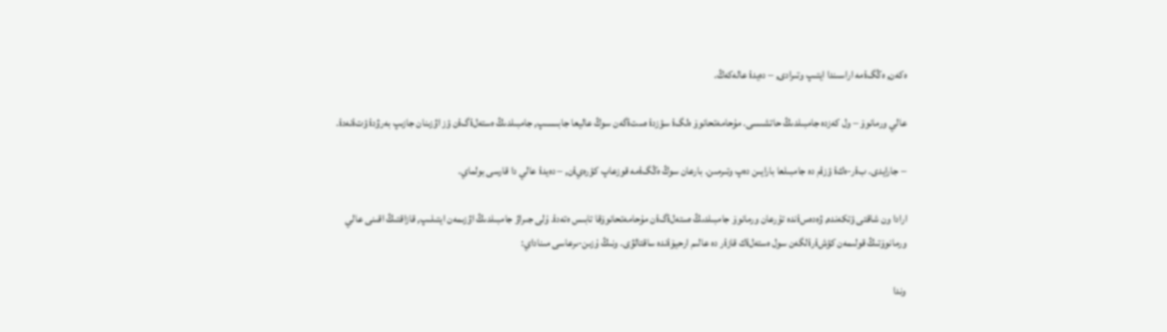ەكەن, ەڭگiمە اراسىندا ايتىپ وتىرادى, – دەيدi عالەكەڭ.

عالي ورمانوۆ – ول كەزدە جامبىلدىڭ حاتشىسى. مۇحامەتحانوۆ ەلگi سؤزدi ەستiگەن سوڭ عاليعا جابىسىپ, جامبىلدىڭ ەستەلiگiن ؤز اۋزىنان جازىپ بەرۋدi ؤتiنەدi.

– جارايدى. بiر-ەكi ؤزiم دە جامبىلعا بارايىن دەپ وتىرمىن. بارعان سوڭ ەڭگiمە قوزعاپ كؤرەيiن, – دەيدi عالي دا قارسى بولماي.

ارادا ون شاقتى ؤتكەندە, ۋەدەسiندە تۇرعان ورمانوۆ جامبىلدىڭ ەستەلiگiن مۇحامەتحانوۆقا تابىس ەتەدi. ۇلى جىراۋ جامبىلدىڭ اۋزىمەن ايتىلىپ, قازاقتىڭ اقىنى عالي ورمانوۆتىڭ قولىمەن كؤشiرiلگەن سول ەستەلiك قازiر دە عالىم ارحيۆiندە ساقتالۋى. ونىڭ ۇزىن-ىرعاسى مىناداي:

وندا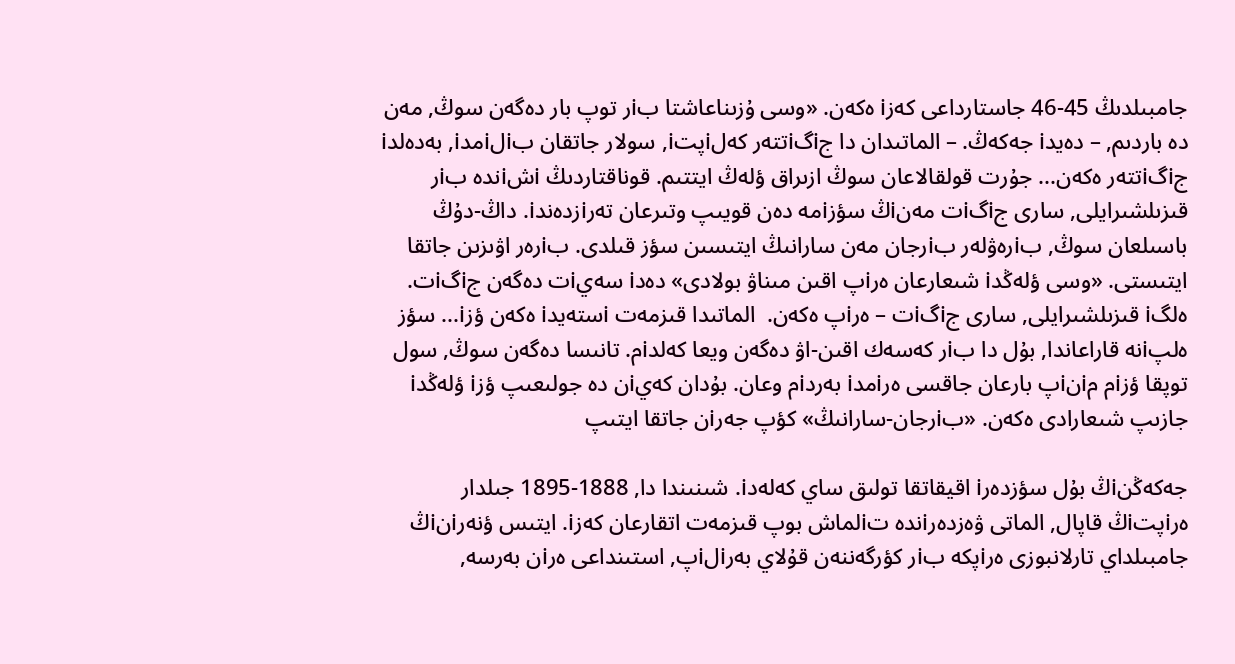جامبىلدىڭ 45-46 جاستارداعى كەزi ەكەن. «وسى ۇزىناعاشتا بiر توپ بار دەگەن سوڭ, مەن دە باردىم, – دەيدi جەكەڭ. – الماتىدان دا جiگiتتەر كەلiپتi, سولار جاتقان بiلiمدi, بەدەلدi جiگiتتەر ەكەن... جۇرت قولقالاعان سوڭ ازىراق ؤلەڭ ايتتىم. قوناقتاردىڭ iشiندە بiر قىزىلشىرايلى, سارى جiگiت مەنiڭ سؤزiمە دەن قويىپ وتىرعان تەرiزدەندi. داڭ-دۇڭ باسىلعان سوڭ, بiرەۋلەر بiرجان مەن سارانىڭ ايتىسىن سؤز قىلدى. بiرەر اۋىزىن جاتقا ايتىستى. «وسى ؤلەڭدi شىعارعان ەرiپ اقىن مىناۋ بولادى» دەدi سەيiت دەگەن جiگiت. ەلگi قىزىلشىرايلى, سارى جiگiت – ەرiپ ەكەن.  الماتىدا قىزمەت iستەيدi ەكەن ؤزi... سؤز ەلپiنە قاراعاندا, بۇل دا بiر كەسەك اقىن-اۋ دەگەن ويعا كەلدiم. تانىسا دەگەن سوڭ, سول توپقا ؤزiم مiنiپ بارعان جاقسى ەرiمدi بەردiم وعان. بۇدان كەيiن دە جولىعىپ ؤزi ؤلەڭدi جازىپ شىعارادى ەكەن. «بiرجان-سارانىڭ» كؤپ جەرiن جاتقا ايتىپ

جەكەڭنiڭ بۇل سؤزدەرi اقيقاتقا تولىق ساي كەلەدi. شىنىندا دا, 1888-1895 جىلدار ەرiپتiڭ قاپال, الماتى ۋەزدەرiندە تiلماش بوپ قىزمەت اتقارعان كەزi. ايتىس ؤنەرiنiڭ جامبىلداي تارلانبوزى ەرiپكە بiر كؤرگەننەن قۇلاي بەرiلiپ, استىنداعى ەرiن بەرسە,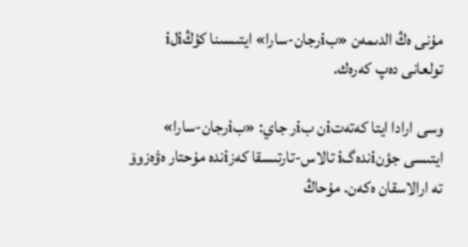مۇنى ەڭ الدىمەن «بiرجان-سارا» ايتىسىنا كؤڭiلi تولعانى دەپ كەرەك.

وسى ارادا ايتا كەتەتiن بiر جاي: «بiرجان-سارا» ايتىسى جؤنiندەگi تالاس-تارتىسقا كەزiندە مۇحتار ەۋەزوۆ تە ارالاسقان ەكەن. مۇحاڭ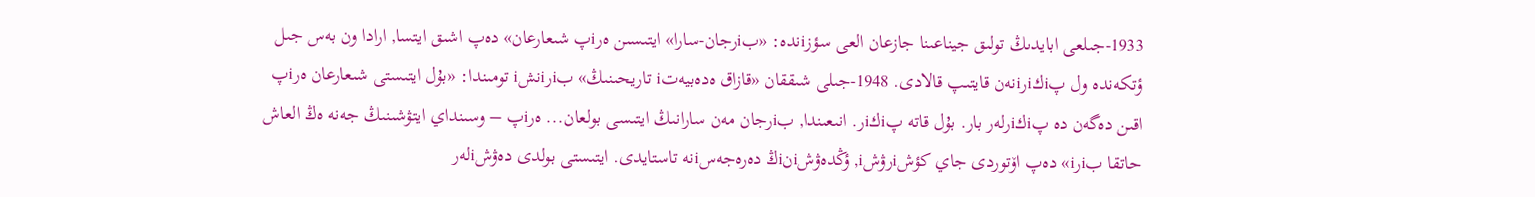1933-جىلعى ابايدىڭ تولىق جيناعىنا جازعان العى سؤزiندە: «بiرجان-سارا» ايتىسىن ەرiپ شىعارعان» دەپ اشىق ايتسا, ارادا ون بەس جىل ؤتكەندە ول پiكiرiنەن قايتىپ قالادى. 1948-جىلى شىققان «قازاق ەدەبيەتi تاريحىنىڭ» بiرiنشi تومىندا: «بۇل ايتىستى شىعارعان ەرiپ اقىن دەگەن دە پiكiرلەر بار. بۇل قاتە پiكiر. انىعىندا, بiرجان مەن سارانىڭ ايتىسى بولعان... ەرiپ – وسىنداي ايتۋشىنىڭ جەنە ەڭ العاش حاتقا بiرi» دەپ اۆتوردى جاي كؤشiرۋشi, ؤڭدەۋشiنiڭ دەرەجەسiنە تاستايدى. ايتىستى بولدى دەۋشiلەر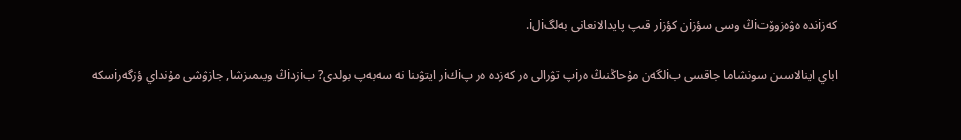كەزiندە ەۋەزوۆتiڭ وسى سؤزiن كؤزiر قىپ پايدالانعانى بەلگiلi.

اباي اينالاسىن سونشاما جاقسى بiلگەن مۇحاڭنىڭ ەرiپ تۋرالى ەر كەزدە ەر پiكiر ايتۋىنا نە سەبەپ بولدى? بiزدiڭ ويىمىزشا, جازۋشى مۇنداي ؤزگەرiسكە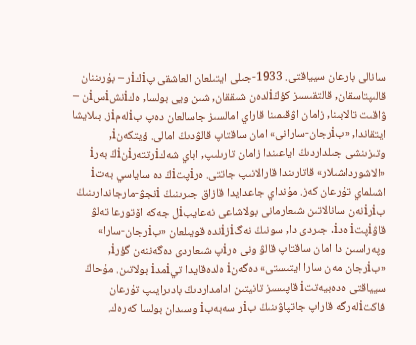سانالى بارعان سيياقتى. 1933-جىلى ايتىلعان العاشقى پiكiر – بۇرىننان قالىپتاسقان, قالتقىسىز كؤڭiلدەن شىققان, شىن ويى بولسا, ەكiنشiسiن – ۋاقىت تالابىنا, زامان اۋقىمىنا قاراي امالسىز جاسالعان دەپ بiلەمiز. بىلايشا ايتقاندا, «بiرجان-سارانى» امان ساقتاپ قالۋدىڭ امالى. ؤيتكەنi, وتىزىنشى جىلداردىڭ اياعىندا زامان تارىلىپ, اباي شەكiرتتەرiنiڭ بەرi «الاشورداشىلار» قاتارىندا قارالانىپ جاتتى. ەرiپتiڭ دە ساياسي بەتi اشىلماي تۇرعان كەز. مۇنداي جاعدايدا قازاق جىرىنىڭ iنجۋ-مارجاندارىنىڭ بiرiنەن سانالاتىن شىعارمانى بولاشاعى نەعايبiل جەكە اۆتورعا تەلۋ قاۋiپتi ەدi. جىردى دا, سونىڭ نەگiزiندە قويىلعان «بiرجان-سارا» وپەراسىن دا امان ساقتاپ قالۋ ونى ەرiپ شىعاردى دەگەننەن گؤرi, «بiرجان مەن سارا ايتىستى» دەگەنi ەلدەقايدا تيiمدi بولاتىن. مۇحاڭ سيياقتى ەدەبيەتتi قاپىسىز تانيتىن ادامداردىڭ بادىرايىپ تۇرعان فاكتiلەرگە قاراپ جاتپاۋىنىڭ بiر سەبەبi وسىدان بولسا كەرەك.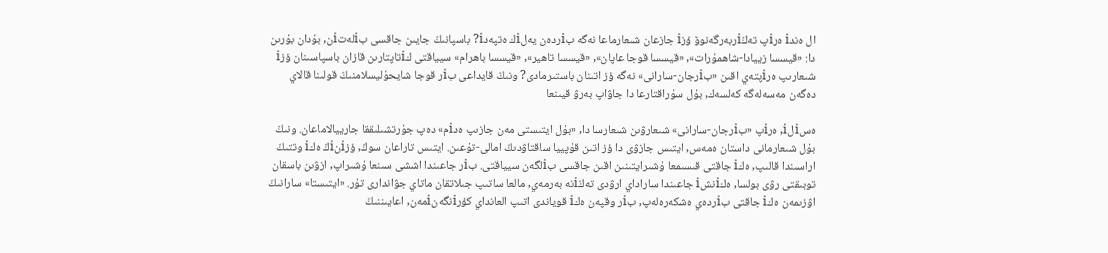ال ەندi ەرiپ تەڭiربەرگەنوۆ ؤزi جازعان شىعارماعا نەگە بiردەن يەلiك ەتپەدi? باسپانىڭ جايىن جاقسى بiلەتiن, بۇدان بۇرىن دا: «قيسسا زييادا-شاھمۇرات», «قيسسا قوجا عاپان», «قيسسا تاھير», «قيسسا باھرام» سيياقتى كiتاپتارىن قازان باسپاسىنان ؤزi شىعارىپ ەرiپتەي اقىن «بiرجان-سارانى» نەگە ؤز اتىنان باستىرمادى? ونىڭ قايداعى بiر قوجا شايحۇليسلامنىڭ قولىنا قالاي دەگەن مەسەلەگە كەلسەك, بۇل سۇراقتارعا دا جاۋاپ بەرۋ قيىنعا

ەسiلi, ەرiپ «بiرجان-سارانى» شىعارۋىن شىعارسا دا, «بۇل ايتىستى مەن جازىپ ەدiم» دەپ جۇرتشىلىققا جارييالاماعان. ونىڭ بۇل شىعارمانى داستان ەمەس, ايتىس جازۋى دا ؤز اتىن قۇپييا ساقتاۋدىڭ امالى-تۇعىن. ايتىس تاراعان سوڭ, ؤزiنiڭ ەكi وتتىڭ اراسىندا قالىپ, ەكi جاقتى قىسىمعا ۇشىرايتىنىن اقىن جاقسى بiلگەن سيياقتى. بiر جاعىندا اششى سىنعا ۇشىراپ, ازۋىن باسقان توبىقتى رۋى بولسا, ەكiنشi جاعىندا ساراداي ارۋدى تەڭiنە بەرمەي, مالعا ساتىپ جىلاتقان ماتاي جۋاندارى تۇر. «ايتىستا» سارانىڭ اۋزىمەن ەكi جاقتى بiردەي ەشكەرەلەپ, بiر وقپەن ەكi قوياندى اتىپ العانداي كؤرiنگەنiمەن, اعايىننىڭ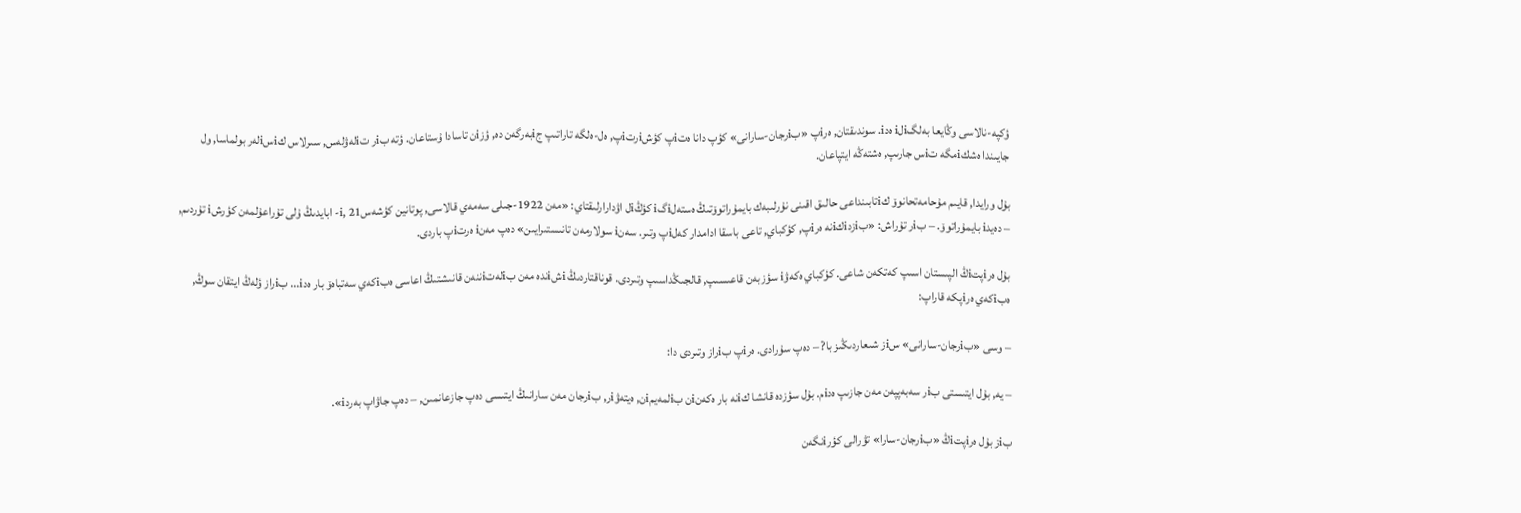ؤكپە-نالاسى وڭايعا بەلگiلi ەدi. سوندىقتان, ەرiپ «بiرجان-سارانى» كؤپ دانا ەتiپ كؤشiرتiپ, ەل-ەلگە تاراتىپ جiبەرگەن دە, ؤزiن تاسادا ۇستاعان. ؤتە بiر تiلەۋلەس, سىرلاس كiسiلەر بولماسا, ول جايىندا ەشكiمگە تiس جارىپ, ەشتەڭە ايتپاعان.

بۇل ورايدا, قايىم مۇحامەتحانوۆ كiتابىنداعى حالىق اقىنى نۇرلىبەك بايمۇراتوۆتىڭ ەستەلiگi كؤڭiل اۋدارارلىقتاي: «مەن 1922-جىلى سەمەي قالاسى, پوتانين كؤشەسi, 21- ابايدىڭ ۇلى تۇراعۇلمەن كؤرشi تۇردىم, – دەيدi بايمۇراتوۆ. – بiر تۇراش: «بiزدiكiنە ەرiپ, كؤكباي, تاعى باسقا ادامدار كەلiپ وتىر. سەنi سولارمەن تانىستىرايىن» دەپ مەنi ەرتiپ باردى.

بۇل ەرiپتiڭ الپىستان اسىپ كەتكەن شاعى. كؤكباي ەكەۋi سؤزبەن قاعىسىپ, قالجىڭداسىپ وتىردى. قوناقتاردىڭ iشiندە مەن بiلەتiننەن قانىشتىڭ اعاسى ەبiكەي سەتباەۆ بار ەدi... بiراز ؤلەڭ ايتقان سوڭ, ەبiكەي ەرiپكە قاراپ:

– وسى «بiرجان-سارانى» سiز شىعاردىڭىز با? – دەپ سۇرادى. ەرiپ بiراز وتىردى دا:

– يە, بۇل ايتىستى بiر سەبەپپەن مەن جازىپ ەدiم. بۇل سؤزدە قانشا كiنە بار ەكەنiن بiلمەيمiن, ەيتەۋiر, بiرجان مەن سارانىڭ ايتىسى دەپ جازعانمىن, – دەپ جاۋاپ بەردi».

بiز بۇل ەرiپتiڭ «بiرجان-سارا» تۋرالى كؤرiنگەن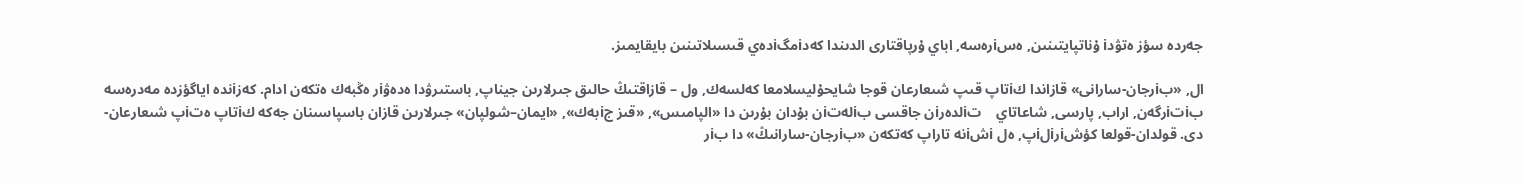جەردە سؤز ەتۋدi ۇناتپايتىنىن, ەسiرەسە, اباي ۇرپاقتارى الدىندا كەدiمگiدەي قىسىلاتىنىن بايقايمىز.

ال, «بiرجان-سارانى» قازاندا كiتاپ قىپ شىعارعان قوجا شايحۇليسلامعا كەلسەك, ول – قازاقتىڭ حالىق جىرلارىن جيناپ, باستىرۋدا ەدەۋiر ەڭبەك ەتكەن ادام. كەزiندە اياگؤزدە مەدرەسە بiتiرگەن, اراب, پارسى, شاعاتاي    تiلدەرiن جاقسى بiلەتiن بۇدان بۇرىن دا «الپامىس», «قىز جiبەك», «ايمان–شولپان» جىرلارىن قازان باسپاسىنان جەكە كiتاپ ەتiپ شىعارعان-دى. قولدان-قولعا كؤشiرiلiپ, ەل iشiنە تاراپ كەتكەن «بiرجان-سارانىڭ» دا بiر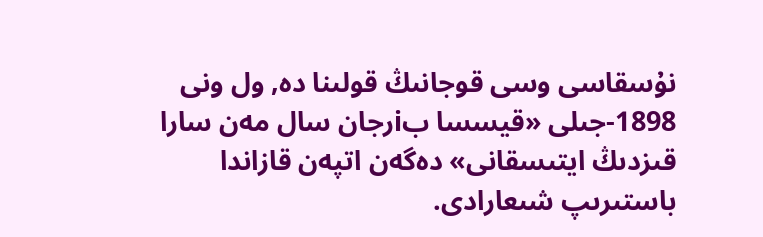نۇسقاسى وسى قوجانىڭ قولىنا دە, ول ونى 1898-جىلى «قيسسا بiرجان سال مەن سارا قىزدىڭ ايتىسقانى» دەگەن اتپەن قازاندا باستىرىپ شىعارادى.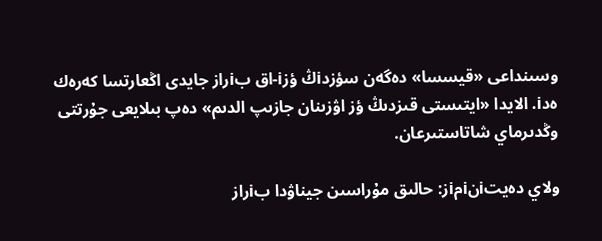وسىنداعى «قيسسا» دەگەن سؤزدiڭ ؤزi-اق بiراز جايدى اڭعارتسا كەرەك ەدi. الايدا «ايتىستى قىزدىڭ ؤز اۋزىنان جازىپ الدىم» دەپ بىلايعى جۇرتتى وڭدىرماي شاتاستىرعان.

ولاي دەيتiنiمiز: حالىق مۇراسىن جيناۋدا بiراز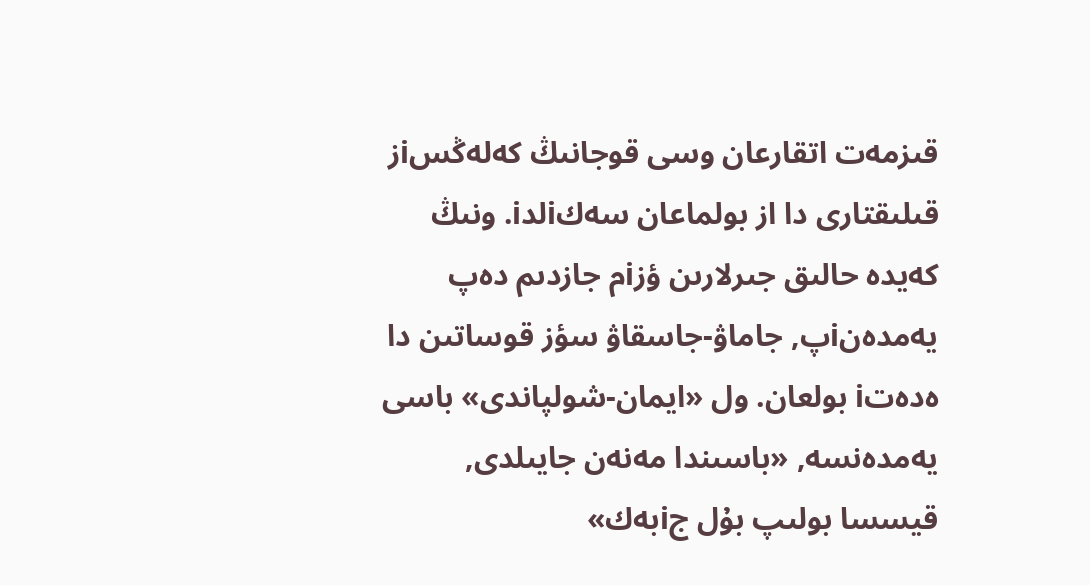قىزمەت اتقارعان وسى قوجانىڭ كەلەڭسiز قىلىقتارى دا از بولماعان سەكiلدi. ونىڭ كەيدە حالىق جىرلارىن ؤزiم جازدىم دەپ يەمدەنiپ, جاماۋ-جاسقاۋ سؤز قوساتىن دا ەدەتi بولعان. ول «ايمان-شولپاندى» باسى يەمدەنسە, «باسىندا مەنەن جايىلدى, قيسسا بولىپ بۇل جiبەك»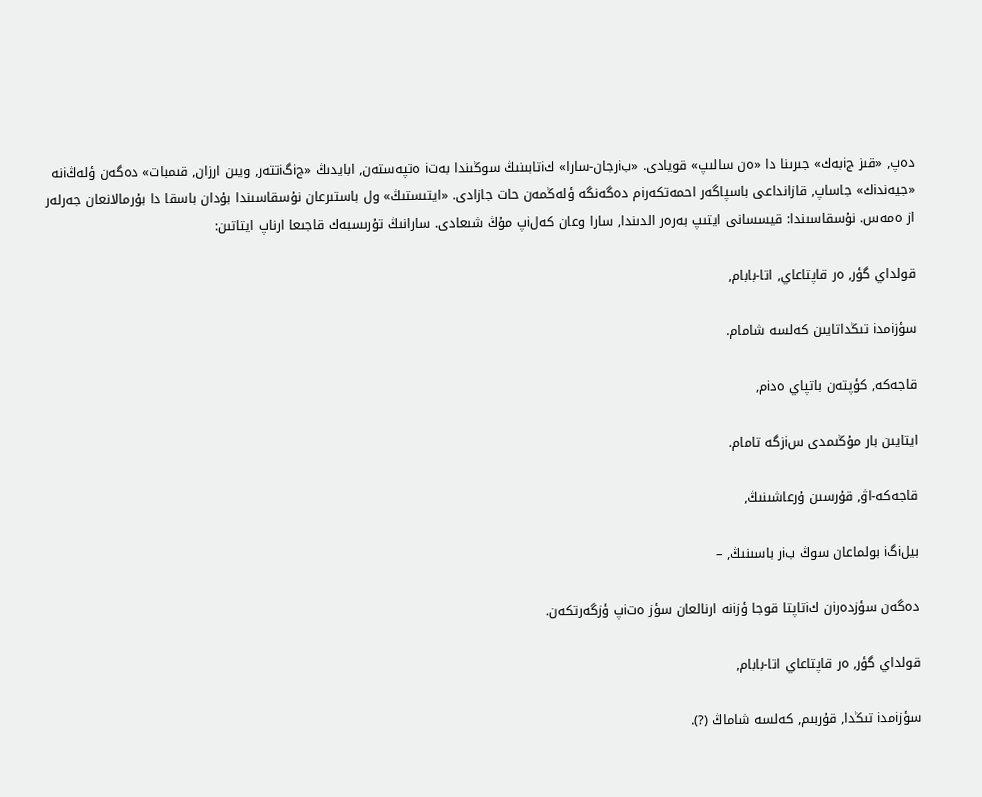دەپ, «قىز جiبەك» جىرىنا دا «ەن سالىپ» قويادى. «بiرجان-سارا» كiتابىنىڭ سوڭىندا بەتi ەتپەستەن, ابايدىڭ «جiگiتتەر, ويىن ارزان, قىمبات» دەگەن ؤلەڭiنە «جيەندiك» جاساپ, قازانداعى باسپاگەر احمەتكەرiم دەگەنگە ؤلەڭمەن حات جازادى. «ايتىستىڭ» ول باستىرعان نۇسقاسىندا بۇدان باسقا دا بۇرمالانعان جەرلەر از ەمەس. نۇسقاسىندا: قيسسانى ايتىپ بەرەر الدىندا, سارا وعان كەلiپ مۇڭ شىعادى. سارانىڭ تۇرىسبەك قاجىعا ارناپ ايتاتىن:

قولداي گؤر, ەر قاپتاعاي, اتا-بابام,

سؤزiمدi تىڭداتايىن كەلسە شامام.

قاجەكە, كؤپتەن باتپاي ەدiم,

ايتايىن بار مۇڭىمدى سiزگە تامام.

قاجەكە-اۋ, قۇرسىن ۇرعاشىنىڭ,

بيلiگi بولماعان سوڭ بiر باسىنىڭ, –

دەگەن سؤزدەرiن كiتاپتا قوجا ؤزiنە ارنالعان سؤز ەتiپ ؤزگەرتكەن.

قولداي گؤر, ەر قاپتاعاي اتا-بابام,

سؤزiمدi تىڭدا, قۇربىم, كەلسە شاماڭ (?).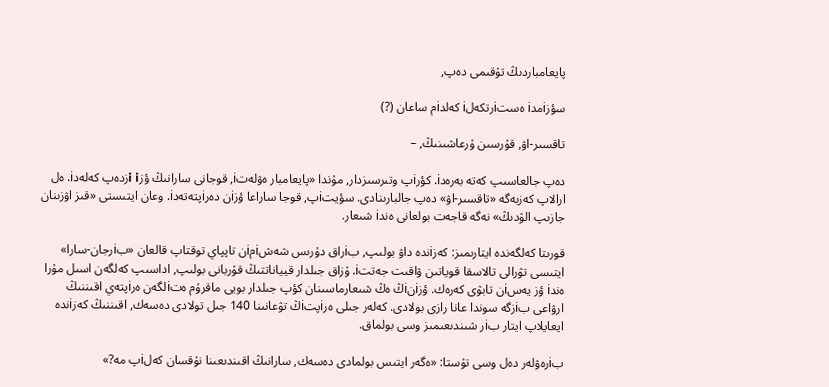پايعامباردىڭ تۇقىمى دەپ,

سؤزiمدi ەستiرتكەلi كەلدiم ساعان (?)

تاقسىر-اۋ, قۇرسىن ۇرعاشىنىڭ, –

دەپ جالعاسىپ كەتە بەرەدi. كؤرiپ وتىرسىزدار, مۇندا «پايعامبار ەۋلەتi, قوجانى سارانىڭ ؤزi iزدەپ كەلەدi. ەل ارالاپ كەزبەگە «تاقسىر-اۋ» دەپ جالبارىنادى. سؤيتiپ, قوجا ساراعا ؤزiن دەرiپتەتەدi. وعان ايتىستى «قىز اۋزىنان جازىپ الۋدىڭ» نەگە قاجەت بولعانى ەندi شىعار.

قورىتا كەلگەندە ايتارىمىز: كەزiندە داۋ بولىپ, بiراق دۇرىس شەشiمiن تاپپاي توقتاپ قالعان «بiرجان-سارا» ايتىسى تۋرالى تالاسقا قوياتىن ۋاقىت جەتتi. ۇزاق جىلدار قيياناتتىڭ قۇربانى بولىپ, اداسىپ كەلگەن اسىل مۇرا ەندi ؤز يەسiن تابۋى كەرەك. ؤزiنiڭ ەڭ شىعارماسىنان كؤپ جىلدار بويى ماقرۇم ەتiلگەن ەرiپتەي اقىننىڭ ارۋاعى بiزگە سوندا عانا رازى بولادى. كەلەر جىلى ەرiپتiڭ تۋعانىنا 140 جىل تولادى دەسەك, اقىننىڭ كەزiندە ايعايلاپ ايتار بiر شىندىعىمىز وسى بولماق.

بiرەۋلەر دەل وسى تۇستا: «ەگەر ايتىس بولمادى دەسەك, سارانىڭ اقىندىعىنا نۇقسان كەلiپ مە?»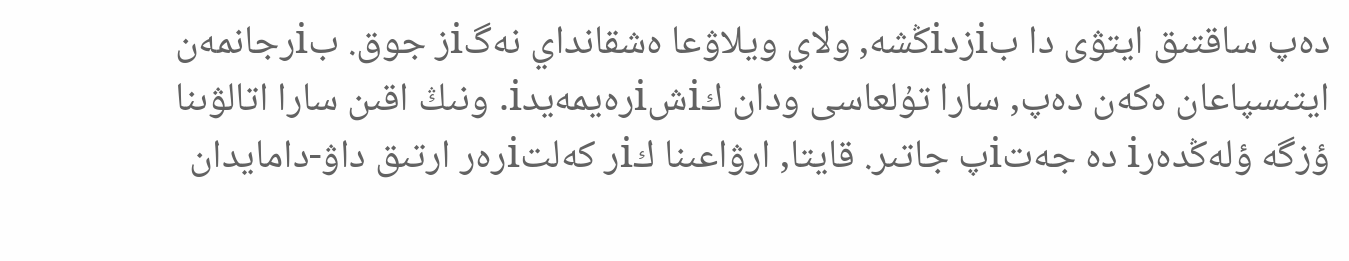دەپ ساقتىق ايتۋى دا بiزدiڭشە, ولاي ويلاۋعا ەشقانداي نەگiز جوق. بiرجانمەن ايتىسپاعان ەكەن دەپ, سارا تۇلعاسى ودان كiشiرەيمەيدi. ونىڭ اقىن سارا اتالۋىنا ؤزگە ؤلەڭدەرi دە جەتiپ جاتىر. قايتا, ارۋاعىنا كiر كەلتiرەر ارتىق داۋ-دامايدان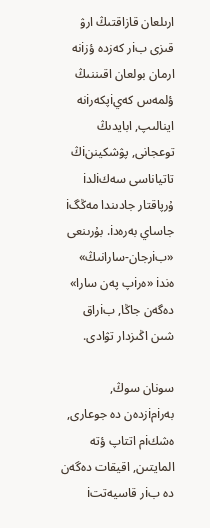ارىلعان قازاقتىڭ ارۋ قىزى بiر كەزدە ؤزiنە ارمان بولعان اقىننىڭ ؤلمەس كەيiپكەرiنە اينالىپ, ابايدىڭ توعجانى, پۋشكيننiڭ تاتياناسى سەكiلدi ۇرپاقتار جادىندا مەڭگi جاساي بەرەدi. بۇرىنعى «بiرجان-سارانىڭ» ەندi «ەرiپ پەن سارا» دەگەن جاڭا, بiراق شىن اڭىزدار تۋادى.

سونان سوڭ, بەرiمiزدەن دە جوعارى, ەشكiم اتتاپ ؤتە المايتىن, اقيقات دەگەن دە بiر قاسيەتتi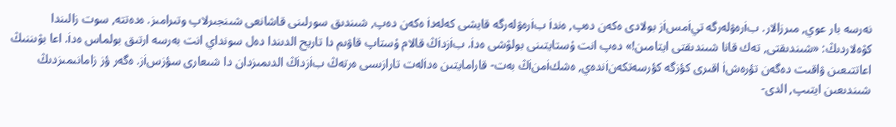نەرسە بار عوي, مىرزالار. بiرەۋلەرگە تيiمسiز بولادى ەكەن دەپ, ەندi بiرەۋلەرگە قايشى كەلەدi ەكەن دەپ, شىندىق سورلىنى قاشانعى شىنجىرلاپ وتىرامىز. ەدەتتە, سوت زالىندا كۋەلاردىڭ: «شىندىقتى, تەك قانا شىندىقتى ايتامىن!» دەپ انت ۇستايتىنى بولۋشى ەدi. بiزدiڭ قالام ۇستاپ قاۋىم دا تاريح الدىندا دەل سونداي انت بەرسە ارتىق بولماس ەدi. اعا بۋىننىڭ اعاتتىعىن ۋاقىت دەگەن تؤرەشi اقىرى كؤزگە كؤرسەتكەنiندەي, ەشكiمنiڭ بەت- قارامايتىن ەدiلەت تارازىسى ەرتەڭ بiزدiڭ الدىمىزدان دا شىعارى سؤزسiز. ەگەر ؤز زامانىمىزدىڭ شىندىعىن ايتىپ, الدى-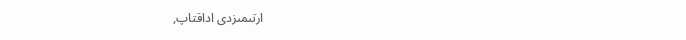ارتىمىزدى اداقتاپ,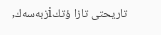تاريحتى تازا ؤتكiزبەسەك,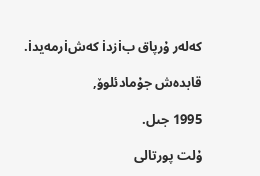كەلەر ۇرپاق بiزدi كەشiرمەيدi.

قابدەش جۇمادئلوۆ,

1995 جىل.

ۇلت پورتالى